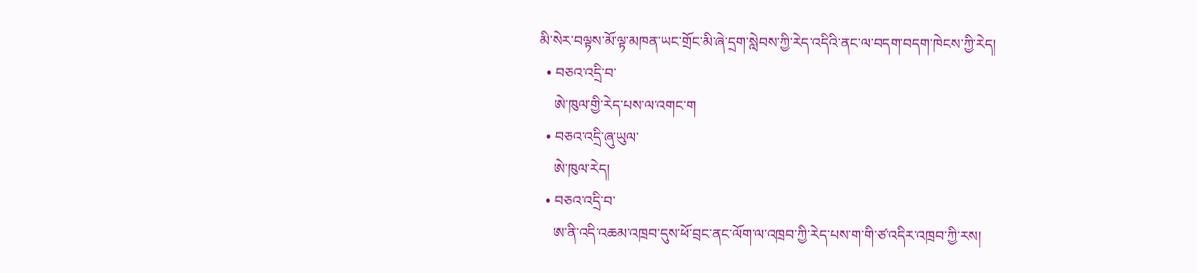མི་སེར་བལྟས་མོ་ལྟ་མཁན་ཡང་གྲོང་མི་ཞེ་དྲག་སླེབས་ཀྱི་རེད་འདིའི་ནང་ལ་བདག་བདག་ཁེངས་ཀྱི་རེད།
  • བཅའ་འདྲི་བ་
    ཨེ་ཁུལ་གྱི་རེད་པས་ལ་འགང་ག
  • བཅའ་འདྲི་ཞུ་ཡུལ་
    ཨེ་ཁུལ་རེད།
  • བཅའ་འདྲི་བ་
    ཨ་ནི་འདི་འཆམ་འཁྲབ་དུས་ཕོ་བྲང་ནང་ལོག་ལ་འཁྲབ་ཀྱི་རེད་པས་ག་གི་ཙ་འདིར་འཁྲབ་ཀྱི་རས།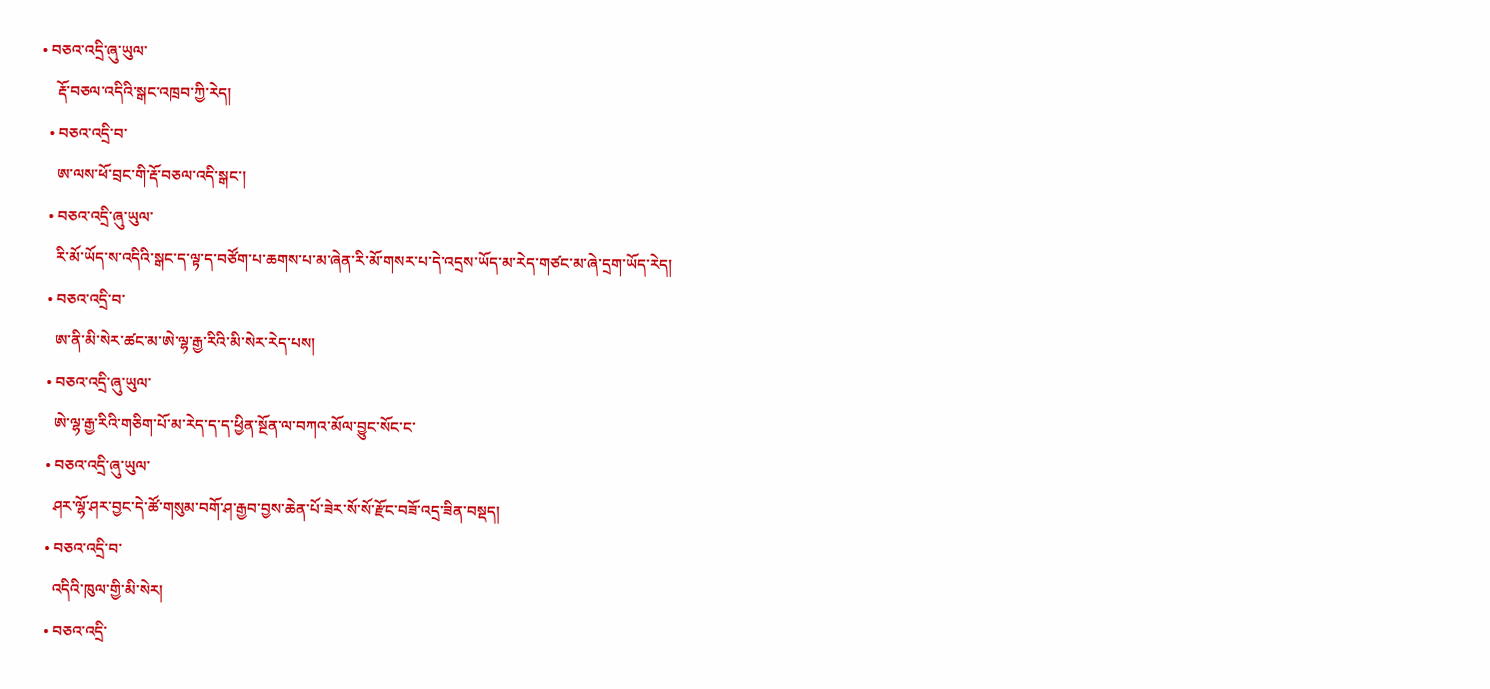• བཅའ་འདྲི་ཞུ་ཡུལ་
    རྡོ་བཅལ་འདིའི་སྒང་འཁྲབ་ཀྱི་རེད།
  • བཅའ་འདྲི་བ་
    ཨ་ལས་ཕོ་བྲང་གི་རྡོ་བཅལ་འདི་སྒང་།
  • བཅའ་འདྲི་ཞུ་ཡུལ་
    རི་མོ་ཡོད་ས་འདིའི་སྒང་ད་ལྟ་ད་བཙོག་པ་ཆགས་པ་མ་ཞེན་རི་མོ་གསར་པ་དེ་འདྲས་ཡོད་མ་རེད་གཙང་མ་ཞེ་དྲག་ཡོད་རེད།
  • བཅའ་འདྲི་བ་
    ཨ་ནི་མི་སེར་ཚང་མ་ཨེ་ལྷ་རྒྱ་རིའི་མི་སེར་རེད་པས།
  • བཅའ་འདྲི་ཞུ་ཡུལ་
    ཨེ་ལྷ་རྒྱ་རིའི་གཅིག་པོ་མ་རེད་ད་ད་ཕྱིན་སྔོན་ལ་བཀའ་མོལ་བྱུང་སོང་ང་
  • བཅའ་འདྲི་ཞུ་ཡུལ་
    ཤར་ལྷོ་ཤར་བྱང་དེ་ཚོ་གསུམ་བགོ་ཤ་རྒྱབ་བྱས་ཆེན་པོ་ཟེར་སོ་སོ་རྫོང་བཟོ་འདྲ་ཟིན་བསྡད།
  • བཅའ་འདྲི་བ་
    འདིའི་ཁུལ་གྱི་མི་སེར།
  • བཅའ་འདྲི་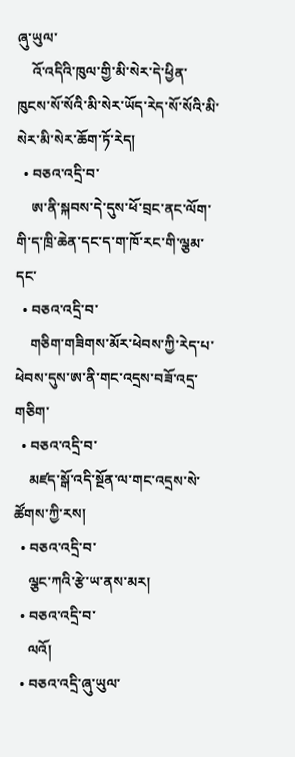ཞུ་ཡུལ་
    འོ་འདིའི་ཁུལ་གྱི་མི་སེར་དེ་ཕྱིན་ཁུངས་སོ་སོའི་མི་སེར་ཡོད་རེད་སོ་སོའི་མི་སེར་མི་སེར་ཆོག་ཏོ་རེད།
  • བཅའ་འདྲི་བ་
    ཨ་ནི་སྐབས་དེ་དུས་ཕོ་བྲང་ནང་ལོག་གི་ད་ཁྲི་ཆེན་དང་ད་ག་ཁོ་རང་གི་ལྕམ་དང་
  • བཅའ་འདྲི་བ་
    གཅིག་གཟིགས་མོར་ཕེབས་ཀྱི་རེད་པ་ཕེབས་དུས་ཨ་ནི་གང་འདྲས་བཟོ་འདྲ་གཅིག་
  • བཅའ་འདྲི་བ་
    མཛད་སྒོ་འདི་སྔོན་ལ་གང་འདྲས་སེ་ཚོགས་ཀྱི་རས།
  • བཅའ་འདྲི་བ་
    ལྕང་ཀའི་རྩེ་ཡ་ནས་མར།
  • བཅའ་འདྲི་བ་
    ལའོ།
  • བཅའ་འདྲི་ཞུ་ཡུལ་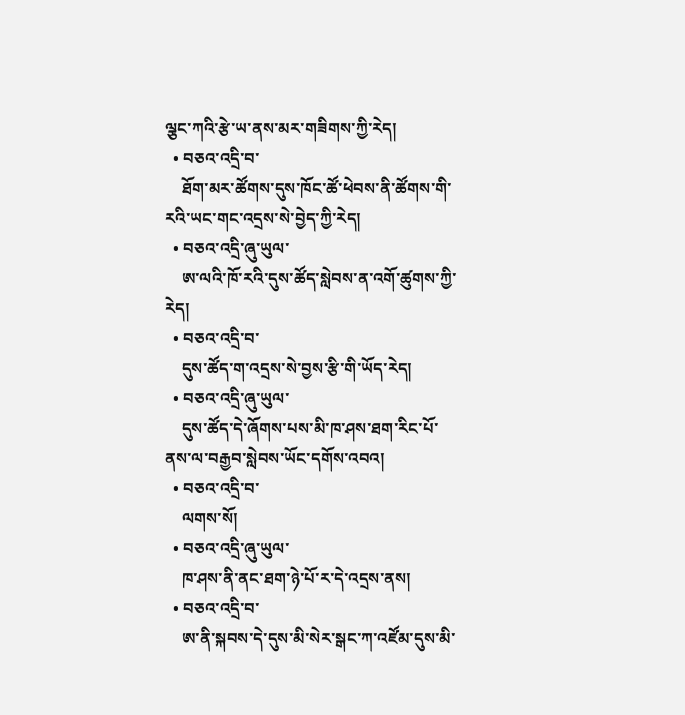ལྕང་ཀའི་རྩེ་ཡ་ནས་མར་གཟིགས་ཀྱི་རེད།
  • བཅའ་འདྲི་བ་
    ཐོག་མར་ཚོགས་དུས་ཁོང་ཚོ་ཕེབས་ནི་ཚོགས་གི་རའི་ཡང་གང་འདྲས་སེ་བྱེད་ཀྱི་རེད།
  • བཅའ་འདྲི་ཞུ་ཡུལ་
    ཨ་ལའི་ཁོ་རའི་དུས་ཚོད་སླེབས་ན་འགོ་ཚུགས་ཀྱི་རེད།
  • བཅའ་འདྲི་བ་
    དུས་ཚོད་ག་འདྲས་སེ་བྱས་རྩི་གི་ཡོད་རེད།
  • བཅའ་འདྲི་ཞུ་ཡུལ་
    དུས་ཚོད་དེ་ཞོགས་པས་མི་ཁ་ཤས་ཐག་རིང་པོ་ནས་ལ་བརྒྱབ་སླེབས་ཡོང་དགོས་འབའ།
  • བཅའ་འདྲི་བ་
    ལགས་སོ།
  • བཅའ་འདྲི་ཞུ་ཡུལ་
    ཁ་ཤས་ནི་ནང་ཐག་ཉེ་པོ་ར་དེ་འདྲས་ནས།
  • བཅའ་འདྲི་བ་
    ཨ་ནི་སྐབས་དེ་དུས་མི་སེར་སྒང་ཀ་འཛོམ་དུས་མི་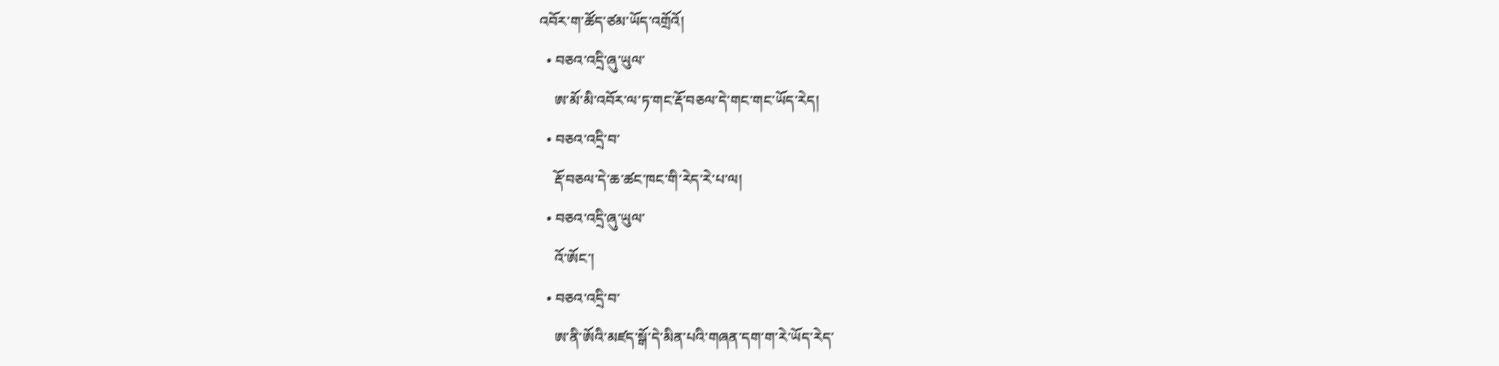འབོར་ག་ཚོད་ཙམ་ཡོད་འགྲོའོ།
  • བཅའ་འདྲི་ཞུ་ཡུལ་
    ཨ་མོ་མི་འབོར་ལ་ཏ་གང་རྡོ་བཅལ་དེ་གང་གང་ཡོད་རེད།
  • བཅའ་འདྲི་བ་
    རྡོ་བཅལ་དེ་ཆ་ཚང་ཁང་གི་རེད་རེ་པ་ལ།
  • བཅའ་འདྲི་ཞུ་ཡུལ་
    འོ་ཨོང་།
  • བཅའ་འདྲི་བ་
    ཨ་ནི་ཨོའི་མཛད་སྒོ་དེ་མིན་པའི་གཞན་དག་ག་རེ་ཡོད་རེད་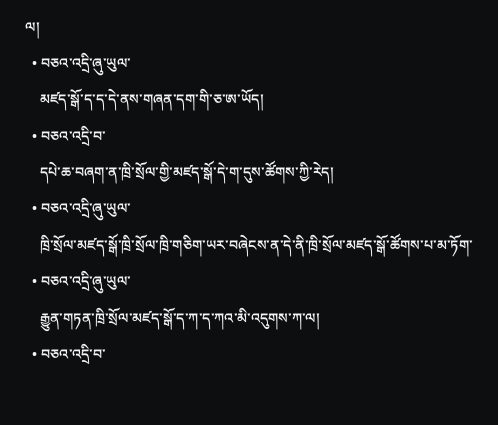ལ།
  • བཅའ་འདྲི་ཞུ་ཡུལ་
    མཛད་སྒོ་ད་ད་དེ་ནས་གཞན་དག་གི་ཅ་ཨ་ཡོད།
  • བཅའ་འདྲི་བ་
    དཔེ་ཆ་བཞག་ན་ཁྲི་སྲོལ་གྱི་མཛད་སྒོ་དེ་ག་དུས་ཚོགས་ཀྱི་རེད།
  • བཅའ་འདྲི་ཞུ་ཡུལ་
    ཁྲི་སྲོལ་མཛད་སྒོ་ཁྲི་སྲོལ་ཁྲི་གཅིག་ཡར་བཞེངས་ན་དེ་ནི་ཁྲི་སྲོལ་མཛད་སྒོ་ཚོགས་པ་མ་ཏོག་
  • བཅའ་འདྲི་ཞུ་ཡུལ་
    རྒྱུན་གཏན་ཁྲི་སྲོལ་མཛད་སྒོ་ད་ཀ་ད་ཀའ་མི་འདུགས་ཀ་ལ།
  • བཅའ་འདྲི་བ་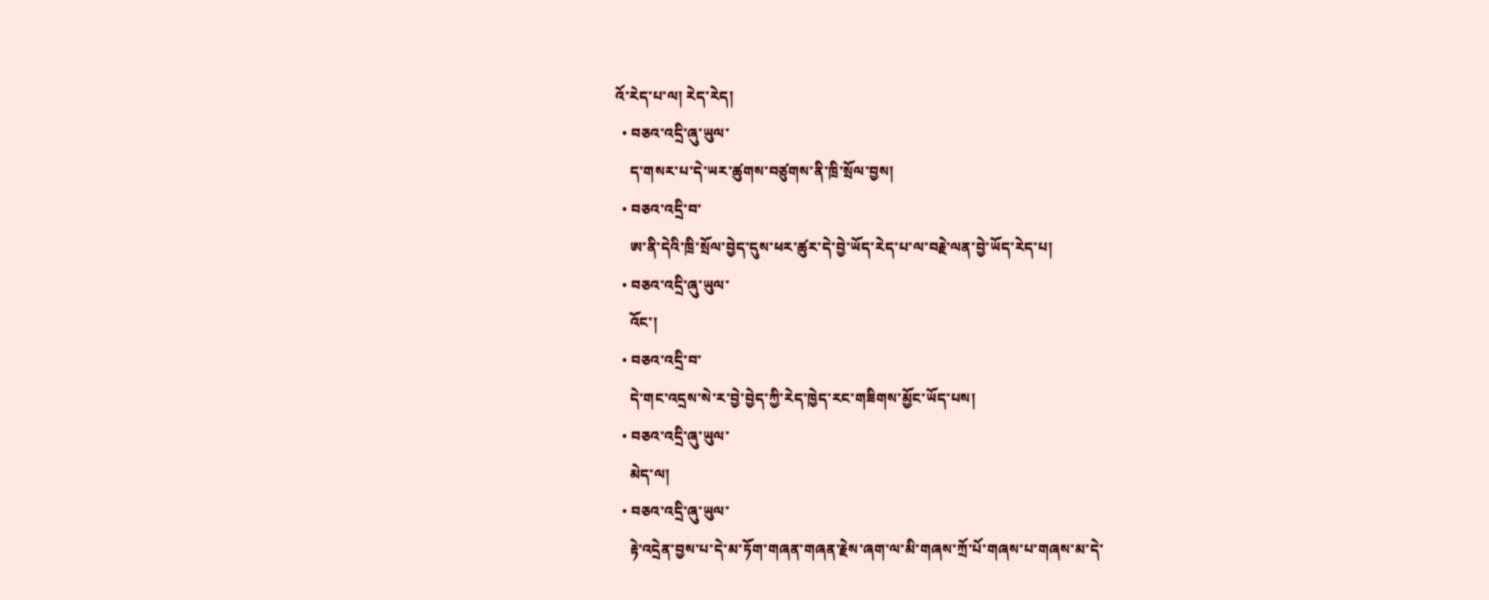འོ་རེད་པ་ལ། རེད་རེད།
  • བཅའ་འདྲི་ཞུ་ཡུལ་
    ད་གསར་པ་དེ་ཡར་ཚུགས་བཙུགས་ནི་ཁྲི་སྲོལ་བྱས།
  • བཅའ་འདྲི་བ་
    ཨ་ནི་དེའི་ཁྲི་སྲོལ་བྱེད་དུས་ཕར་ཚུར་དེ་བྱེ་ཡོད་རེད་པ་ལ་བརྗེ་ལན་བྱེ་ཡོད་རེད་པ།
  • བཅའ་འདྲི་ཞུ་ཡུལ་
    འོང་།
  • བཅའ་འདྲི་བ་
    དེ་གང་འདྲས་སེ་ར་བྱེ་བྱེད་ཀྱི་རེད་ཁྱེད་རང་གཟིགས་མྱོང་ཡོད་པས།
  • བཅའ་འདྲི་ཞུ་ཡུལ་
    མེད་ལ།
  • བཅའ་འདྲི་ཞུ་ཡུལ་
    རྟེ་འདྲེན་བྱས་པ་དེ་མ་ཏོག་གཞན་གཞན་རྗེས་ཞག་ལ་མི་གཞས་ཀྲོ་པོ་གཞས་པ་གཞས་མ་དེ་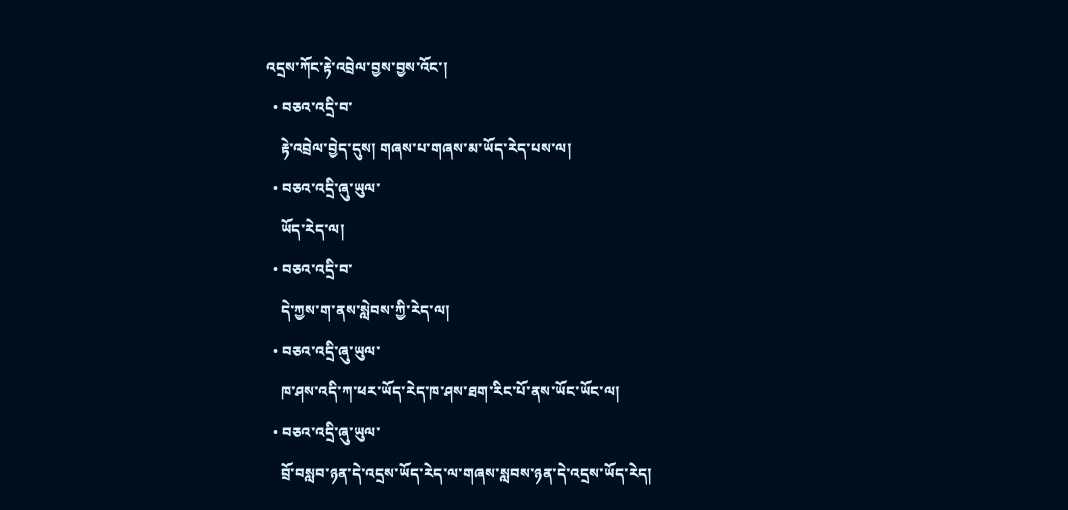འདྲས་ཀོང་རྟེ་འབྲེལ་བྱས་བྱས་འོང་།
  • བཅའ་འདྲི་བ་
    རྟེ་འབྲེལ་བྱེད་དུས། གཞས་པ་གཞས་མ་ཡོད་རེད་པས་ལ།
  • བཅའ་འདྲི་ཞུ་ཡུལ་
    ཡོད་རེད་ལ།
  • བཅའ་འདྲི་བ་
    དེ་ཀྱས་ག་ནས་སླེབས་ཀྱི་རེད་ལ།
  • བཅའ་འདྲི་ཞུ་ཡུལ་
    ཁ་ཤས་འདི་ཀ་ཕར་ཡོད་རེད་ཁ་ཤས་ཐག་རིང་པོ་ནས་ཡོང་ཡོང་ལ།
  • བཅའ་འདྲི་ཞུ་ཡུལ་
    བྲོ་བསླབ་ཉན་དེ་འདྲས་ཡོད་རེད་ལ་གཞས་སླབས་ཉན་དེ་འདྲས་ཡོད་རེད།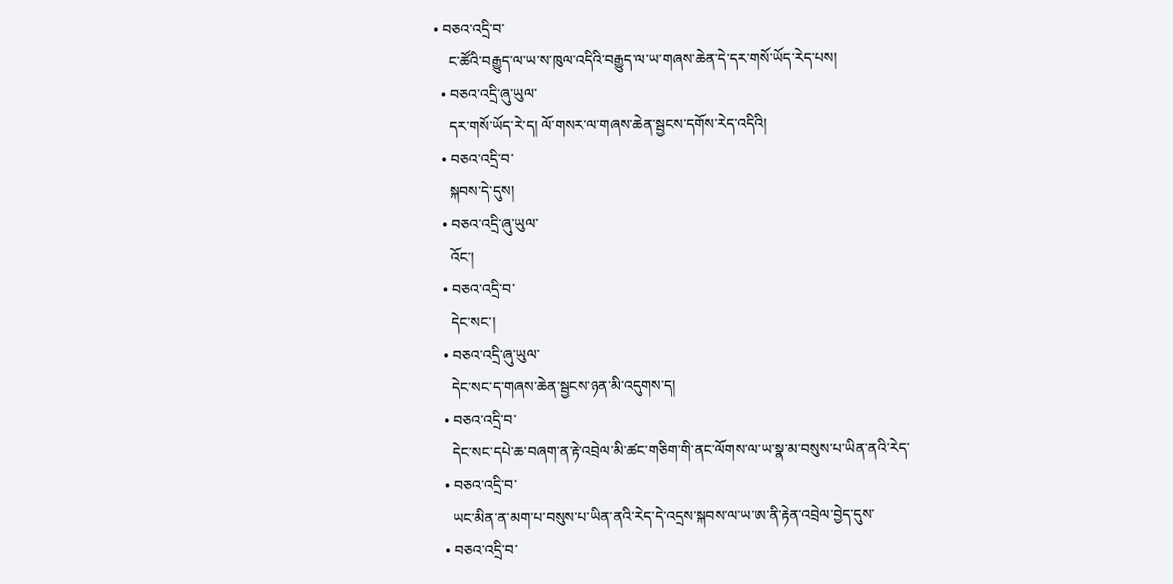• བཅའ་འདྲི་བ་
    ང་ཚོའི་བརྒྱུད་ལ་ཡ་ས་ཁུལ་འདིའི་བརྒྱུད་ལ་ཡ་གཞས་ཆེན་དེ་དར་གསོ་ཡོད་རེད་པས།
  • བཅའ་འདྲི་ཞུ་ཡུལ་
    དར་གསོ་ཡོད་རེ་ད། ལོ་གསར་ལ་གཞས་ཆེན་སྦྱངས་དགོས་རེད་འདིའི།
  • བཅའ་འདྲི་བ་
    སྐབས་དེ་དུས།
  • བཅའ་འདྲི་ཞུ་ཡུལ་
    འོང་།
  • བཅའ་འདྲི་བ་
    དེང་སང་།
  • བཅའ་འདྲི་ཞུ་ཡུལ་
    དེང་སང་ད་གཞས་ཆེན་སྦྱངས་ཉན་མི་འདུགས་ད།
  • བཅའ་འདྲི་བ་
    དེང་སང་དཔེ་ཆ་བཞག་ན་རྟེ་འབྲེལ་མི་ཚང་གཅིག་གི་ནང་ལོགས་ལ་ཡ་སྣ་མ་བསུས་པ་ཡིན་ནའི་རེད་
  • བཅའ་འདྲི་བ་
    ཡང་མིན་ན་མག་པ་བསུས་པ་ཡིན་ནའི་རེད་དེ་འདྲས་སྐབས་ལ་ཡ་ཨ་ནི་རྟེན་འབྲེལ་བྱེད་དུས་
  • བཅའ་འདྲི་བ་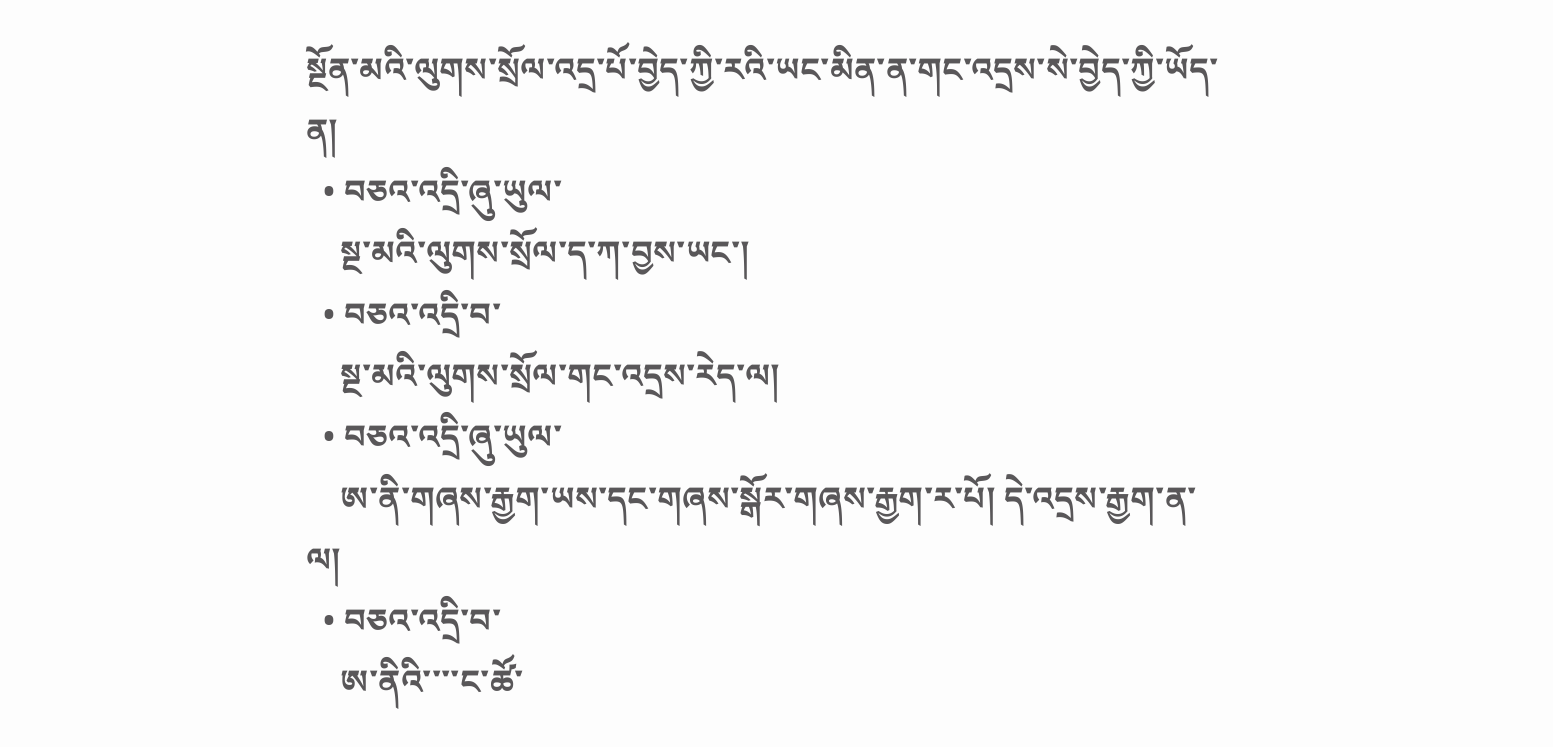སྔོན་མའི་ལུགས་སྲོལ་འདྲ་པོ་བྱེད་ཀྱི་རའི་ཡང་མིན་ན་གང་འདྲས་སེ་བྱེད་ཀྱི་ཡོད་ན།
  • བཅའ་འདྲི་ཞུ་ཡུལ་
    སྔ་མའི་ལུགས་སྲོལ་ད་ཀ་བྱས་ཡང་།
  • བཅའ་འདྲི་བ་
    སྔ་མའི་ལུགས་སྲོལ་གང་འདྲས་རེད་ལ།
  • བཅའ་འདྲི་ཞུ་ཡུལ་
    ཨ་ནི་གཞས་རྒྱག་ཡས་དང་གཞས་སྒོར་གཞས་རྒྱག་ར་པོ། དེ་འདྲས་རྒྱག་ན་ལ།
  • བཅའ་འདྲི་བ་
    ཨ་ནིའི་་་་ང་ཚོ་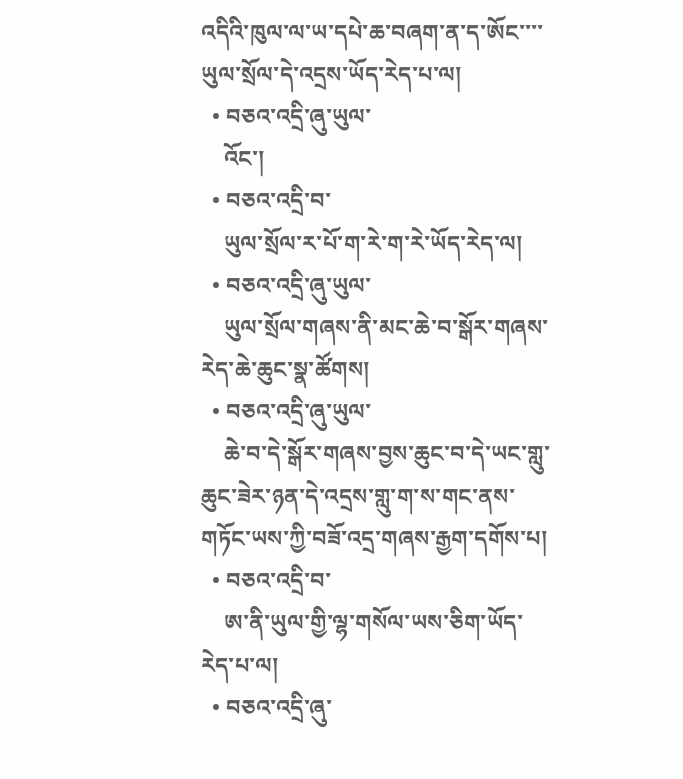འདིའི་ཁུལ་ལ་ཡ་དཔེ་ཆ་བཞག་ན་ད་ཨོང་་་་ཡུལ་སྲོལ་དེ་འདྲས་ཡོད་རེད་པ་ལ།
  • བཅའ་འདྲི་ཞུ་ཡུལ་
    འོང་།
  • བཅའ་འདྲི་བ་
    ཡུལ་སྲོལ་ར་པོ་ག་རེ་ག་རེ་ཡོད་རེད་ལ།
  • བཅའ་འདྲི་ཞུ་ཡུལ་
    ཡུལ་སྲོལ་གཞས་ནི་མང་ཆེ་བ་སྒོར་གཞས་རེད་ཆེ་ཆུང་སྣ་ཚོགས།
  • བཅའ་འདྲི་ཞུ་ཡུལ་
    ཆེ་བ་དེ་སྒོར་གཞས་བྱས་ཆུང་བ་དེ་ཡང་གླུ་ཆུང་ཟེར་ཉན་དེ་འདྲས་གླུ་ག་ས་གང་ནས་གཏོང་ཡས་ཀྱི་བཟོ་འདྲ་གཞས་རྒྱག་དགོས་པ།
  • བཅའ་འདྲི་བ་
    ཨ་ནི་ཡུལ་གྱི་ལྷ་གསོལ་ཡས་ཅིག་ཡོད་རེད་པ་ལ།
  • བཅའ་འདྲི་ཞུ་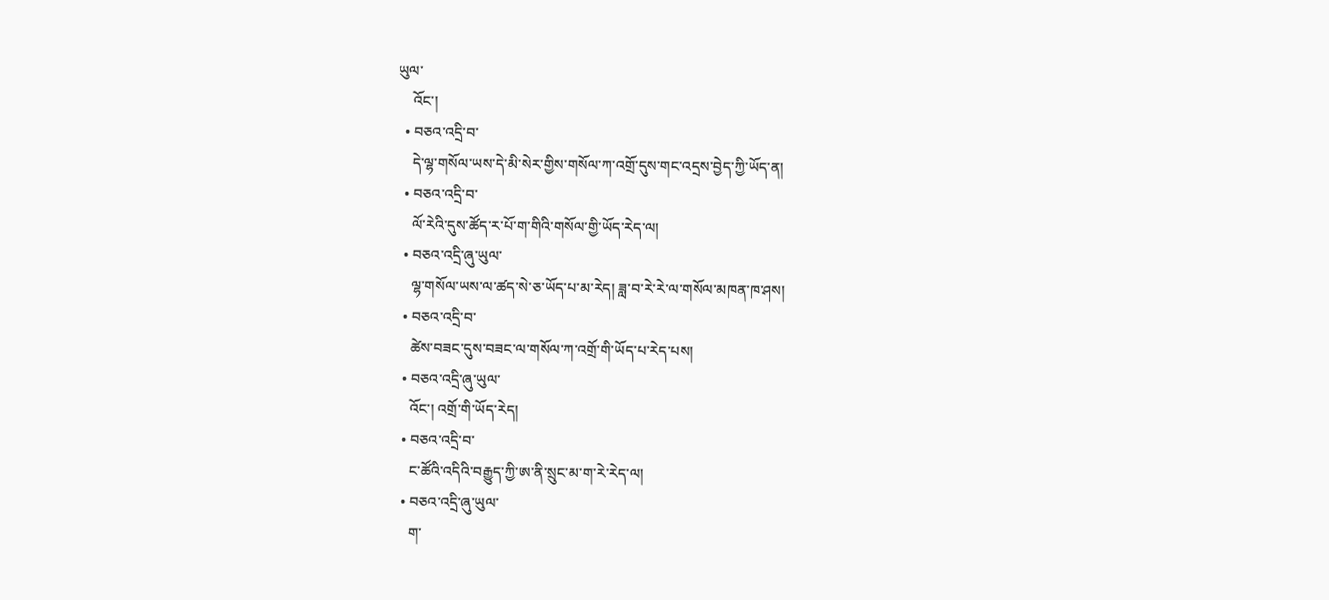ཡུལ་
    འོང་།
  • བཅའ་འདྲི་བ་
    དེ་ལྷ་གསོལ་ཡས་དེ་མི་སེར་གྱིས་གསོལ་ཀ་འགྲོ་དུས་གང་འདྲས་བྱེད་ཀྱི་ཡོད་ན།
  • བཅའ་འདྲི་བ་
    ལོ་རེའི་དུས་ཚོད་ར་པོ་ག་གིའི་གསོལ་གྱི་ཡོད་རེད་ལ།
  • བཅའ་འདྲི་ཞུ་ཡུལ་
    ལྷ་གསོལ་ཡས་ལ་ཚད་སེ་ཅ་ཡོད་པ་མ་རེད། ཟླ་བ་རེ་རེ་ལ་གསོལ་མཁན་ཁ་ཤས།
  • བཅའ་འདྲི་བ་
    ཚེས་བཟང་དུས་བཟང་ལ་གསོལ་ཀ་འགྲོ་གི་ཡོད་པ་རེད་པས།
  • བཅའ་འདྲི་ཞུ་ཡུལ་
    འོང་། འགྲོ་གི་ཡོད་རེད།
  • བཅའ་འདྲི་བ་
    ང་ཚོའི་འདིའི་བརྒྱུད་ཀྱི་ཨ་ནི་སྲུང་མ་ག་རེ་རེད་ལ།
  • བཅའ་འདྲི་ཞུ་ཡུལ་
    ག་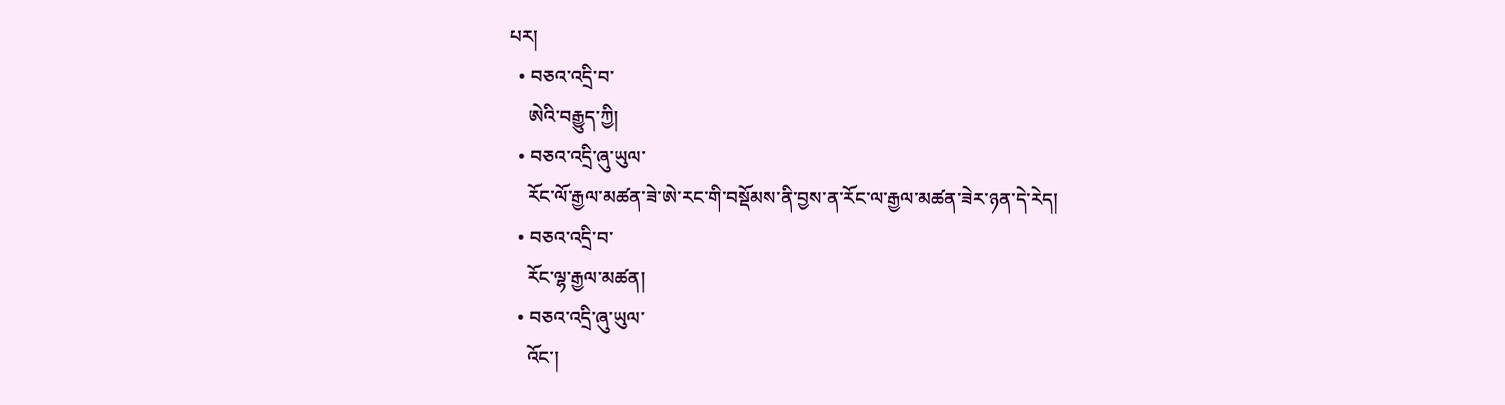པར།
  • བཅའ་འདྲི་བ་
    ཨེའི་བརྒྱུད་ཀྱི།
  • བཅའ་འདྲི་ཞུ་ཡུལ་
    རོང་ལོ་རྒྱལ་མཚན་ཟེ་ཨེ་རང་གི་བསྡོམས་ནི་བྱས་ན་རོང་ལ་རྒྱལ་མཚན་ཟེར་ཉན་དེ་རེད།
  • བཅའ་འདྲི་བ་
    རོང་ལྷ་རྒྱལ་མཚན།
  • བཅའ་འདྲི་ཞུ་ཡུལ་
    འོང་།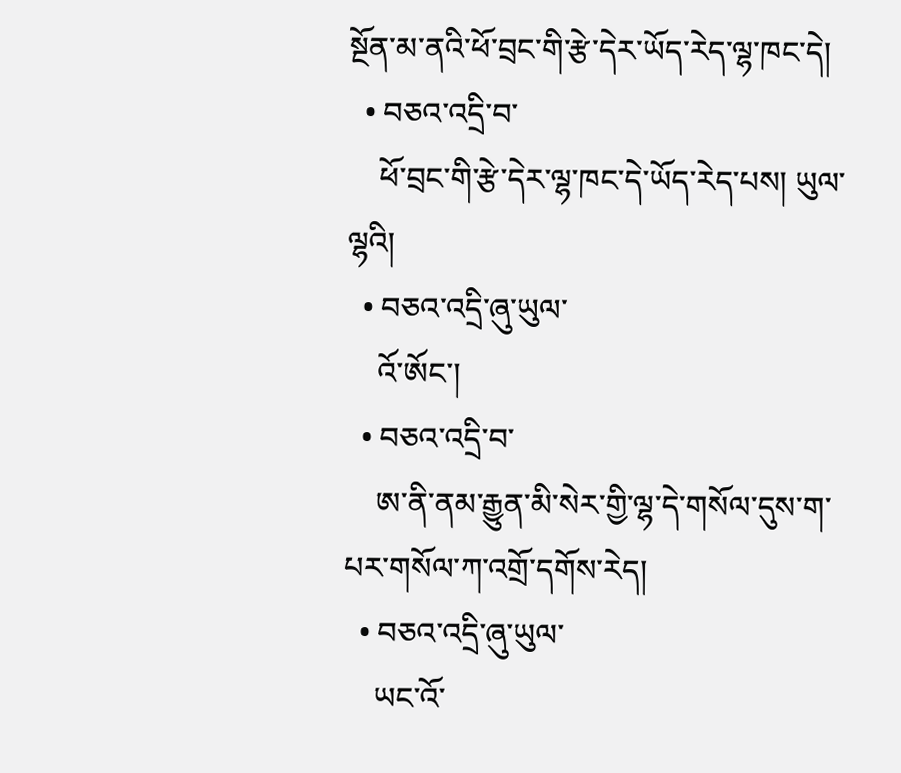སྔོན་མ་ནའི་ཕོ་བྲང་གི་རྩེ་དེར་ཡོད་རེད་ལྷ་ཁང་དེ།
  • བཅའ་འདྲི་བ་
    ཕོ་བྲང་གི་རྩེ་དེར་ལྷ་ཁང་དེ་ཡོད་རེད་པས། ཡུལ་ལྷའི།
  • བཅའ་འདྲི་ཞུ་ཡུལ་
    འོ་ཨོང་།
  • བཅའ་འདྲི་བ་
    ཨ་ནི་ནམ་རྒྱུན་མི་སེར་གྱི་ལྷ་དེ་གསོལ་དུས་ག་པར་གསོལ་ཀ་འགྲོ་དགོས་རེད།
  • བཅའ་འདྲི་ཞུ་ཡུལ་
    ཡང་འོ་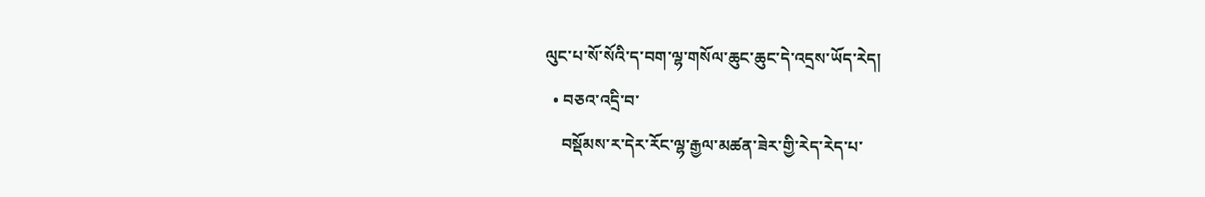ལུང་པ་སོ་སོའི་ད་བག་ལྷ་གསོལ་ཆུང་ཆུང་དེ་འདྲས་ཡོད་རེད།
  • བཅའ་འདྲི་བ་
    བསྡོམས་ར་དེར་རོང་ལྷ་རྒྱལ་མཚན་ཟེར་གྱི་རེད་རེད་པ་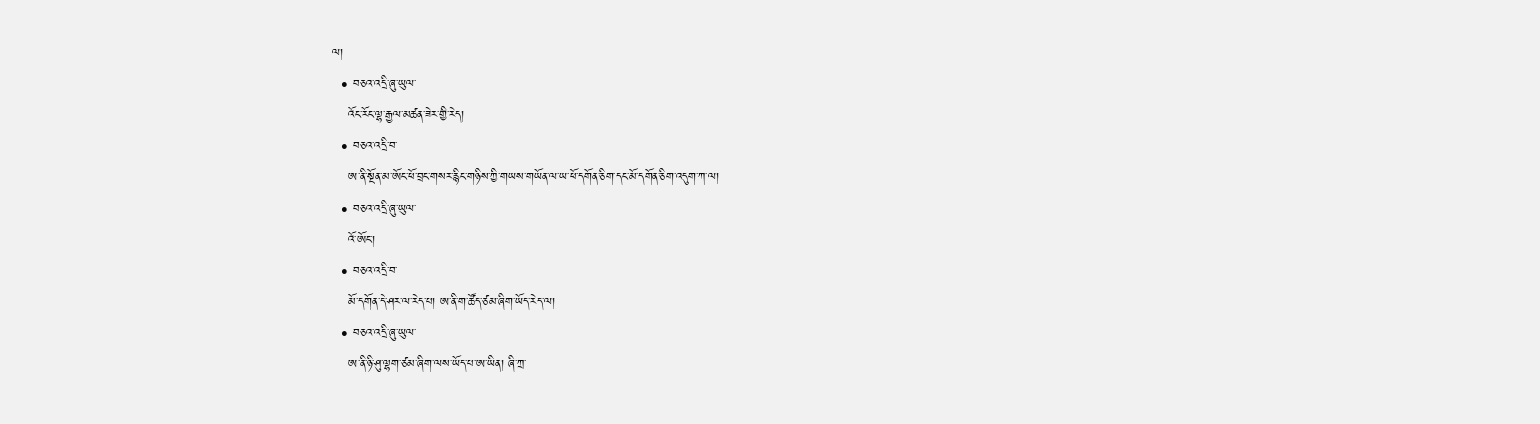ལ།
  • བཅའ་འདྲི་ཞུ་ཡུལ་
    འོང་རོང་ལྷ་རྒྱལ་མཚན་ཟེར་གྱི་རེད།
  • བཅའ་འདྲི་བ་
    ཨ་ནི་སྔོན་མ་ཨོང་ཕོ་བྲང་གསར་རྙིང་གཉིས་ཀྱི་གཡས་གཡོན་ལ་ཡ་ཕོ་དགོན་ཅིག་དང་མོ་དགོན་ཅིག་འདུག་ཀ་ལ།
  • བཅའ་འདྲི་ཞུ་ཡུལ་
    འོ་ཨོང་།
  • བཅའ་འདྲི་བ་
    མོ་དགོན་དེ་ཤར་ལ་རེད་པ། ཨ་ནི་ག་ཚོད་ཙམ་ཞིག་ཡོད་རེད་ལ།
  • བཅའ་འདྲི་ཞུ་ཡུལ་
    ཨ་ནི་ཉི་ཤུ་ལྷག་ཙམ་ཞིག་ལས་ཡོད་པ་ཨ་ཡིན། ཞི་ཀྲ་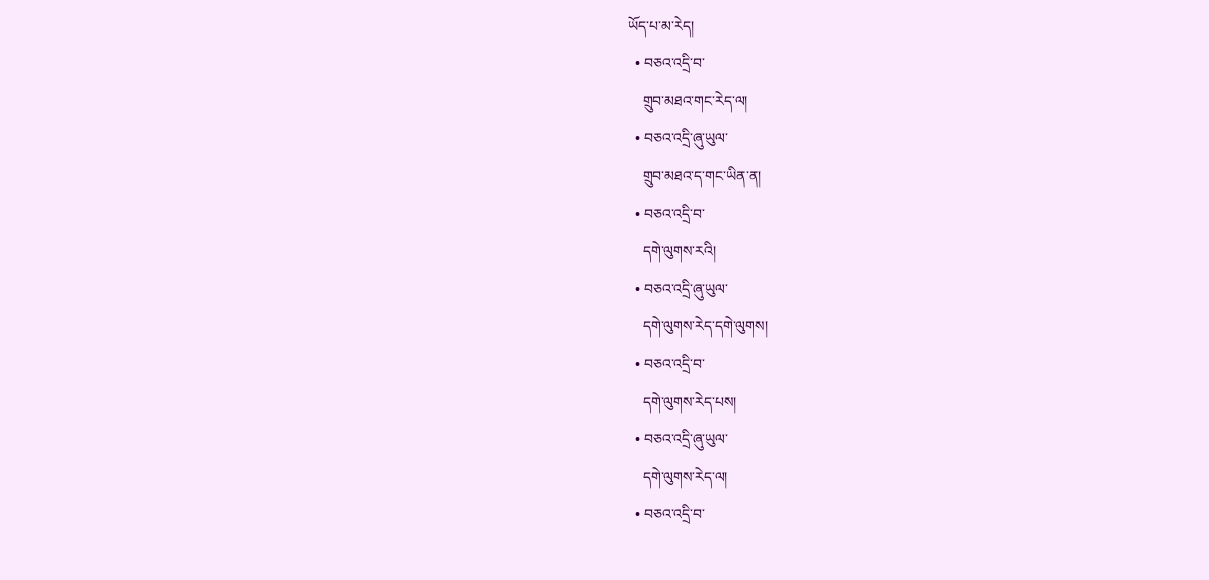ཡོད་པ་མ་རེད།
  • བཅའ་འདྲི་བ་
    གྲུབ་མཐའ་གང་རེད་ལ།
  • བཅའ་འདྲི་ཞུ་ཡུལ་
    གྲུབ་མཐའ་ད་གང་ཡིན་ན།
  • བཅའ་འདྲི་བ་
    དགེ་ལུགས་རའི།
  • བཅའ་འདྲི་ཞུ་ཡུལ་
    དགེ་ལུགས་རེད་དགེ་ལུགས།
  • བཅའ་འདྲི་བ་
    དགེ་ལུགས་རེད་པས།
  • བཅའ་འདྲི་ཞུ་ཡུལ་
    དགེ་ལུགས་རེད་ལ།
  • བཅའ་འདྲི་བ་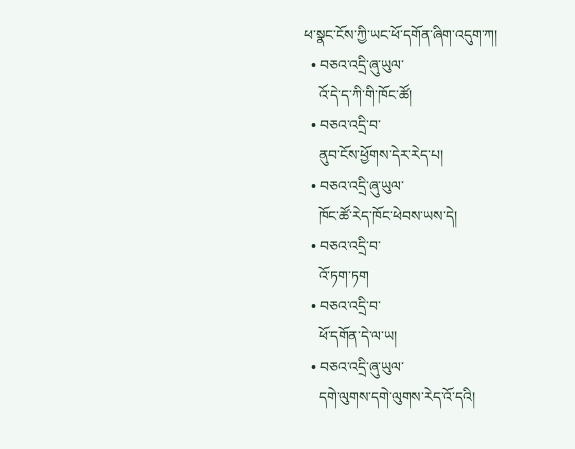ཕ་སྣང་ངོས་ཀྱི་ཡང་ཕོ་དགོན་ཞིག་འདུག་ཀ།
  • བཅའ་འདྲི་ཞུ་ཡུལ་
    འོ་དེ་ད་ཀི་གི་ཁོང་ཚོ།
  • བཅའ་འདྲི་བ་
    ནུབ་ངོས་ཕྱོགས་དེར་རེད་པ།
  • བཅའ་འདྲི་ཞུ་ཡུལ་
    ཁོང་ཚོ་རེད་ཁོང་ཕེབས་ཡས་དེ།
  • བཅའ་འདྲི་བ་
    འོ་ཏག་ཏག
  • བཅའ་འདྲི་བ་
    ཕོ་དགོན་དེ་ལ་ཡ།
  • བཅའ་འདྲི་ཞུ་ཡུལ་
    དགེ་ལུགས་དགེ་ལུགས་རེད་འོ་དའི།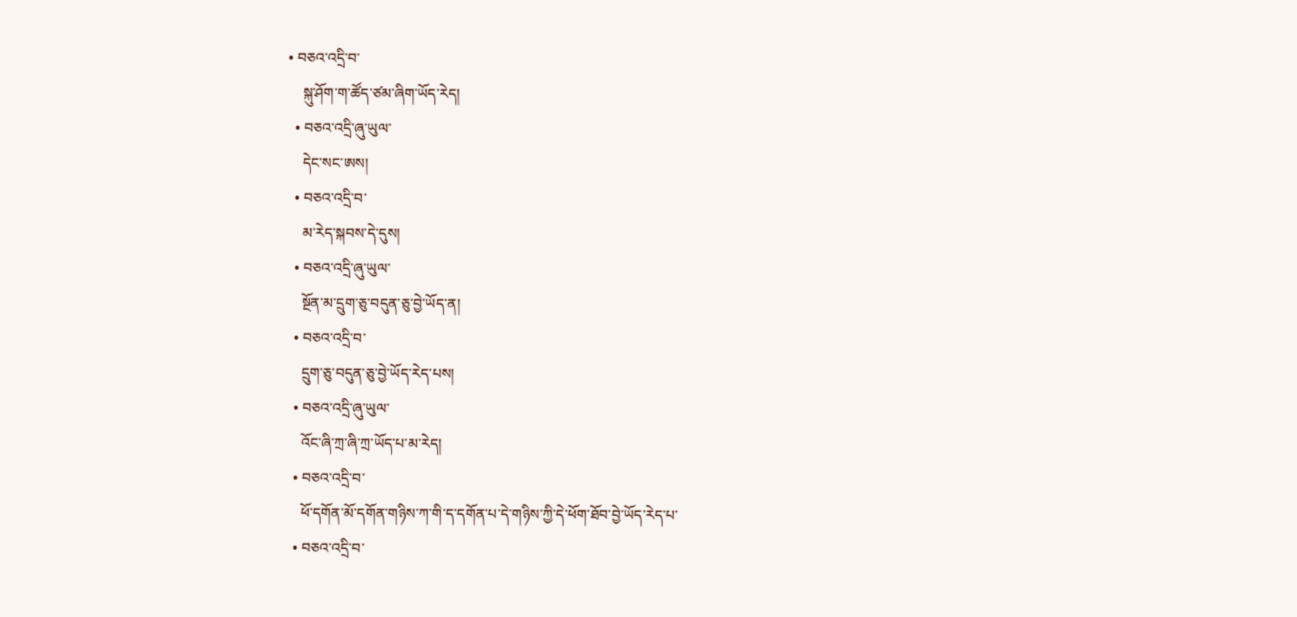• བཅའ་འདྲི་བ་
    སྐུ་ཤོག་ག་ཚོད་ཙམ་ཞིག་ཡོད་རེད།
  • བཅའ་འདྲི་ཞུ་ཡུལ་
    དེང་སང་ཨས།
  • བཅའ་འདྲི་བ་
    མ་རེད་སྐབས་དེ་དུས།
  • བཅའ་འདྲི་ཞུ་ཡུལ་
    སྔོན་མ་དྲུག་ཅུ་བདུན་ཅུ་བྱེ་ཡོད་ན།
  • བཅའ་འདྲི་བ་
    དྲུག་ཅུ་བདུན་ཅུ་བྱེ་ཡོད་རེད་པས།
  • བཅའ་འདྲི་ཞུ་ཡུལ་
    འོང་ཞི་ཀྲ་ཞི་ཀྲ་ཡོད་པ་མ་རེད།
  • བཅའ་འདྲི་བ་
    ཕོ་དགོན་མོ་དགོན་གཉིས་ཀ་གི་ད་དགོན་པ་དེ་གཉིས་ཀྱི་དེ་ཕོག་ཐོབ་བྱེ་ཡོད་རེད་པ་
  • བཅའ་འདྲི་བ་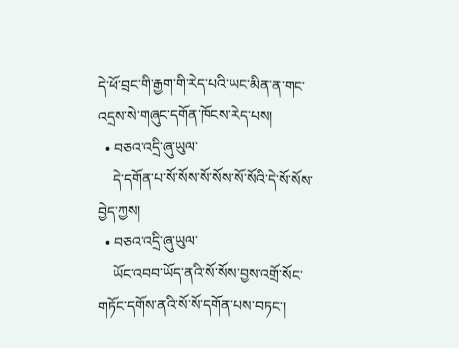དེ་ཕོ་བྲང་གི་རྒྱག་གི་རེད་པའི་ཡང་མིན་ན་གང་འདྲས་སེ་གཞུང་དགོན་ཁོངས་རེད་པས།
  • བཅའ་འདྲི་ཞུ་ཡུལ་
    དེ་དགོན་པ་སོ་སོས་སོ་སོས་སོ་སོའི་དེ་སོ་སོས་བྱེད་ཀྱས།
  • བཅའ་འདྲི་ཞུ་ཡུལ་
    ཡོང་འབབ་ཡོད་ནའི་སོ་སོས་བྱས་འགྲོ་སོང་གཏོང་དགོས་ནའི་སོ་སོ་དགོན་པས་བཏང་།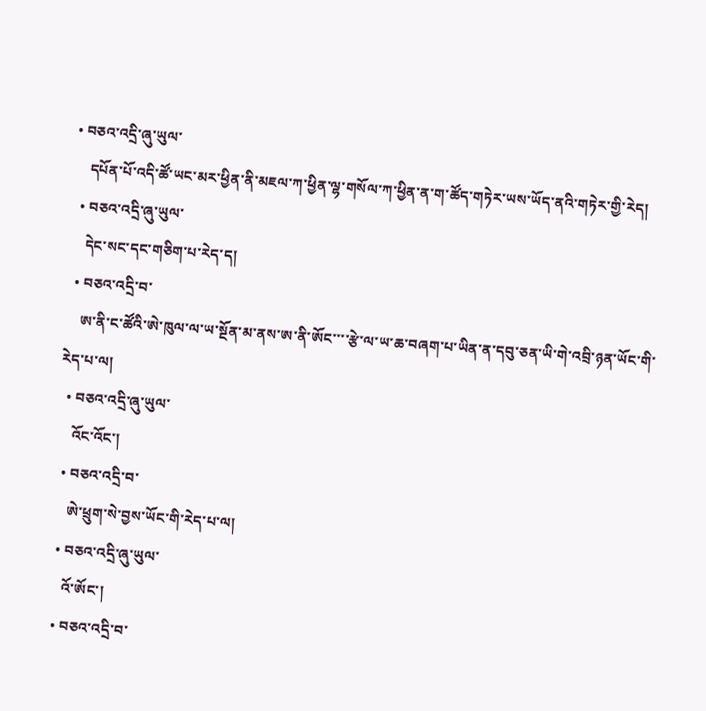• བཅའ་འདྲི་ཞུ་ཡུལ་
    དཔོན་པོ་འདི་ཚོ་ཡང་མར་ཕྱིན་ནི་མཇལ་ཀ་ཕྱིན་ལྷ་གསོལ་ཀ་ཕྱིན་ན་ག་ཚོད་གཏེར་ཡས་ཡོད་ནའི་གཏེར་གྱི་རེད།
  • བཅའ་འདྲི་ཞུ་ཡུལ་
    དེང་སང་དང་གཅིག་པ་རེད་ད།
  • བཅའ་འདྲི་བ་
    ཨ་ནི་ང་ཚོའི་ཨེ་ཁུལ་ལ་ཡ་སྔོན་མ་ནས་ཨ་ནི་ཨོང་་་་རྩེ་ལ་ཡ་ཆ་བཞག་པ་ཡིན་ན་དབུ་ཅན་ཡི་གེ་འབྲི་ཉན་ཡོང་གི་རེད་པ་ལ།
  • བཅའ་འདྲི་ཞུ་ཡུལ་
    འོང་འོང་།
  • བཅའ་འདྲི་བ་
    ཨེ་ཕྲུག་སེ་བྱས་ཡོང་གི་རེད་པ་ལ།
  • བཅའ་འདྲི་ཞུ་ཡུལ་
    འོ་ཨོང་།
  • བཅའ་འདྲི་བ་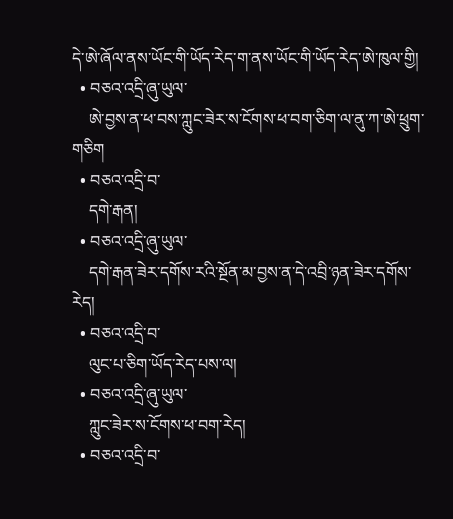དེ་ཨེ་ཞོལ་ནས་ཡོང་གི་ཡོད་རེད་ག་ནས་ཡོང་གི་ཡོད་རེད་ཨེ་ཁུལ་གྱི།
  • བཅའ་འདྲི་ཞུ་ཡུལ་
    ཨེ་བྱས་ན་ཕ་བས་ཀླུང་ཟེར་ས་ངོགས་ཕ་བག་ཅིག་ལ་ནུ་ཀ་ཨེ་ཕྲུག་གཅིག
  • བཅའ་འདྲི་བ་
    དགེ་རྒན།
  • བཅའ་འདྲི་ཞུ་ཡུལ་
    དགེ་རྒན་ཟེར་དགོས་རའི་སྔོན་མ་བྱས་ན་དེ་འབྲི་ཉན་ཟེར་དགོས་རེད།
  • བཅའ་འདྲི་བ་
    ལུང་པ་ཅིག་ཡོད་རེད་པས་ལ།
  • བཅའ་འདྲི་ཞུ་ཡུལ་
    ཀླུང་ཟེར་ས་ངོགས་ཕ་བག་རེད།
  • བཅའ་འདྲི་བ་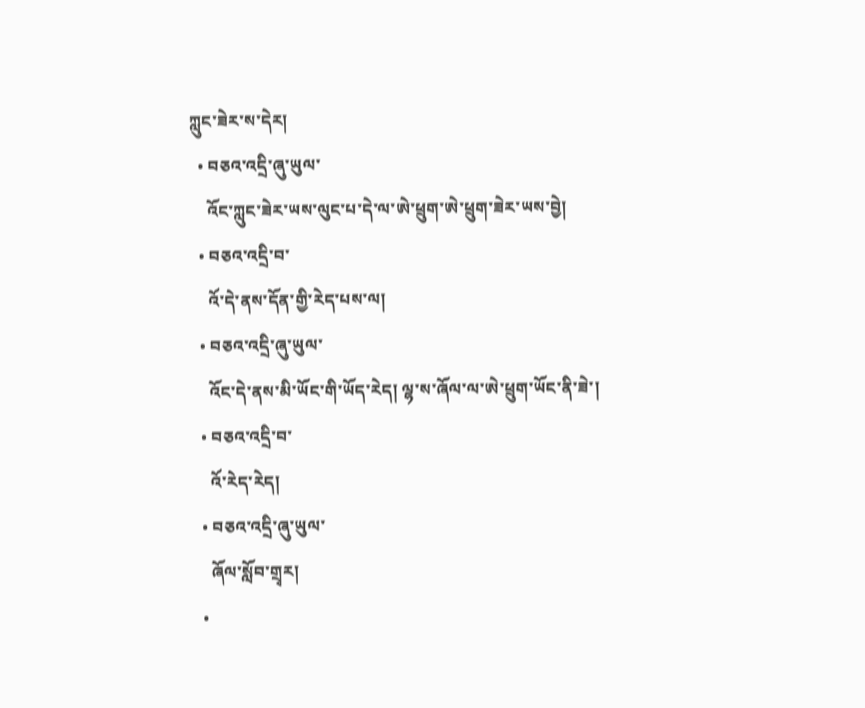ཀླུང་ཟེར་ས་དེར།
  • བཅའ་འདྲི་ཞུ་ཡུལ་
    འོང་ཀླུང་ཟེར་ཡས་ལུང་པ་དེ་ལ་ཨེ་ཕྲུག་ཨེ་ཕྲུག་ཟེར་ཡས་བྱེ།
  • བཅའ་འདྲི་བ་
    འོ་དེ་ནས་དོན་གྱི་རེད་པས་ལ།
  • བཅའ་འདྲི་ཞུ་ཡུལ་
    འོང་དེ་ནས་མི་ཡོང་གི་ཡོད་རེད། ལྷ་ས་ཞོལ་ལ་ཨེ་ཕྲུག་ཡོང་ནི་ཟེ་།
  • བཅའ་འདྲི་བ་
    འོ་རེད་རེད།
  • བཅའ་འདྲི་ཞུ་ཡུལ་
    ཞོལ་སློབ་གྲྭར།
  •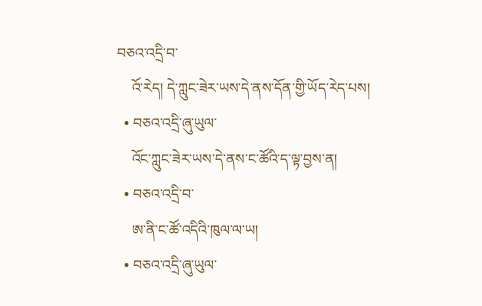བཅའ་འདྲི་བ་
    འོ་རེད། དེ་ཀླུང་ཟེར་ཡས་དེ་ནས་དོན་གྱི་ཡོད་རེད་པས།
  • བཅའ་འདྲི་ཞུ་ཡུལ་
    འོང་ཀླུང་ཟེར་ཡས་དེ་ནས་ང་ཚོའི་ད་ལྟ་བྱས་ན།
  • བཅའ་འདྲི་བ་
    ཨ་ནི་ང་ཚོ་འདིའི་ཁུལ་ལ་ཡ།
  • བཅའ་འདྲི་ཞུ་ཡུལ་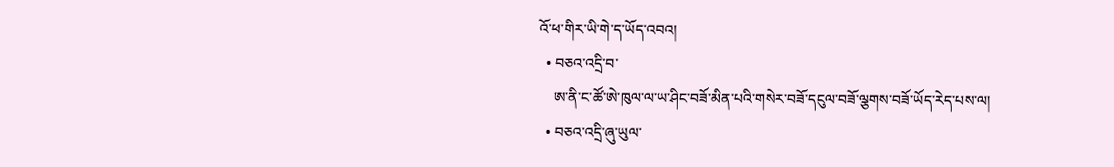འོ་ཕ་གིར་ཡི་གེ་ད་ཡོད་འབའ།
  • བཅའ་འདྲི་བ་
    ཨ་ནི་ང་ཚོ་ཨེ་ཁུལ་ལ་ཡ་ཤིང་བཟོ་མིན་པའི་གསེར་བཟོ་དངུལ་བཟོ་ལྕགས་བཟོ་ཡོད་རེད་པས་ལ།
  • བཅའ་འདྲི་ཞུ་ཡུལ་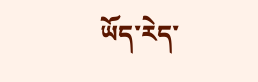ཡོད་རེད་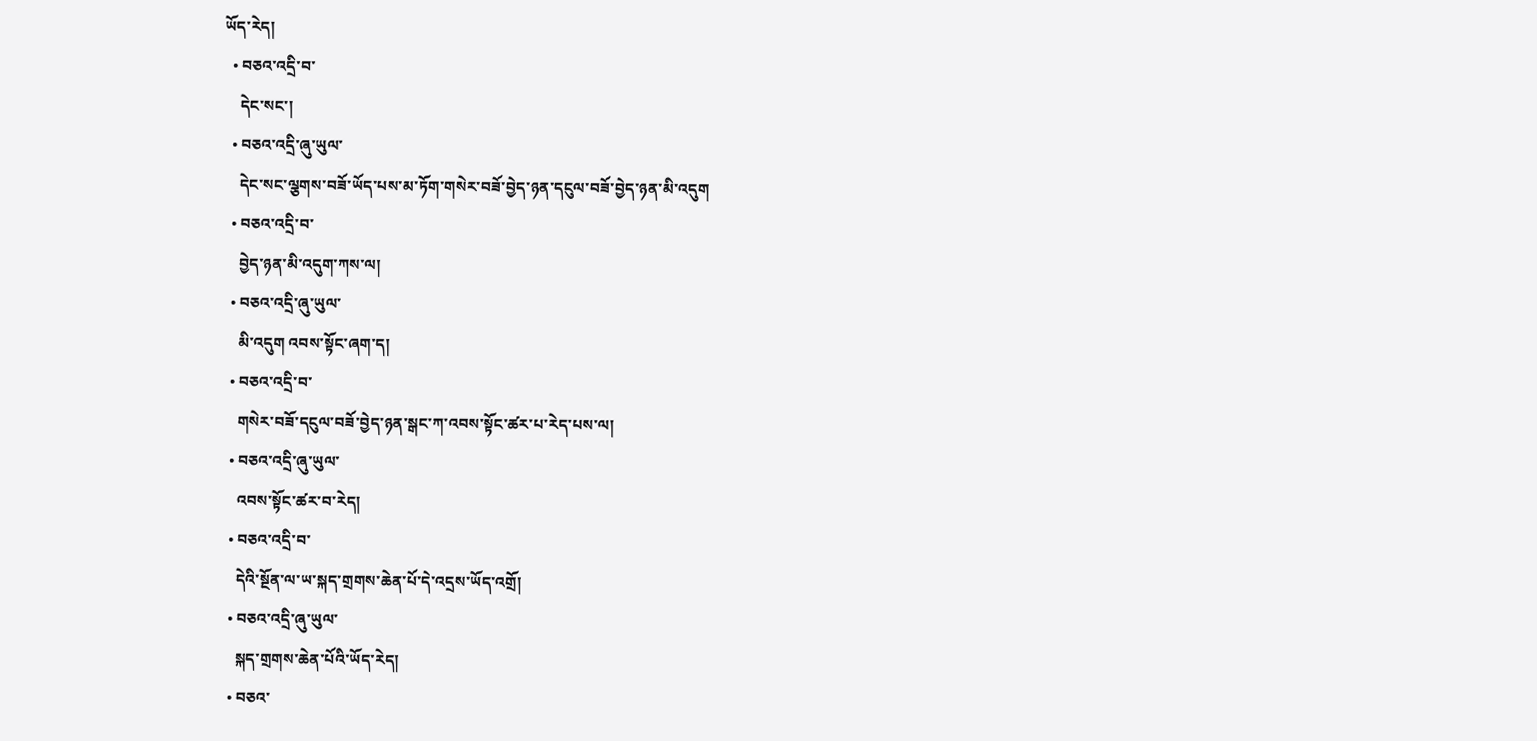ཡོད་རེད།
  • བཅའ་འདྲི་བ་
    དེང་སང་།
  • བཅའ་འདྲི་ཞུ་ཡུལ་
    དེང་སང་ལྕགས་བཟོ་ཡོད་པས་མ་ཏོག་གསེར་བཟོ་བྱེད་ཉན་དངུལ་བཟོ་བྱེད་ཉན་མི་འདུག
  • བཅའ་འདྲི་བ་
    བྱེད་ཉན་མི་འདུག་ཀས་ལ།
  • བཅའ་འདྲི་ཞུ་ཡུལ་
    མི་འདུག འབས་སྟོང་ཞག་ད།
  • བཅའ་འདྲི་བ་
    གསེར་བཟོ་དངུལ་བཟོ་བྱེད་ཉན་སྒང་ཀ་འབས་སྟོང་ཚར་པ་རེད་པས་ལ།
  • བཅའ་འདྲི་ཞུ་ཡུལ་
    འབས་སྟོང་ཚར་བ་རེད།
  • བཅའ་འདྲི་བ་
    དེའི་སྔོན་ལ་ཡ་སྐད་གྲགས་ཆེན་པོ་དེ་འདྲས་ཡོད་འགྲོ།
  • བཅའ་འདྲི་ཞུ་ཡུལ་
    སྐད་གྲགས་ཆེན་པོའི་ཡོད་རེད།
  • བཅའ་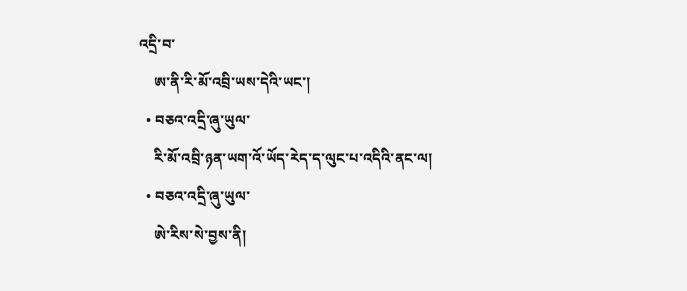འདྲི་བ་
    ཨ་ནི་རི་མོ་འབྲི་ཡས་དེའི་ཡང་།
  • བཅའ་འདྲི་ཞུ་ཡུལ་
    རི་མོ་འབྲི་ཉན་ཡག་འོ་ཡོད་རེད་ད་ལུང་པ་འདིའི་ནང་ལ།
  • བཅའ་འདྲི་ཞུ་ཡུལ་
    ཨེ་རིས་སེ་བྱས་ནི།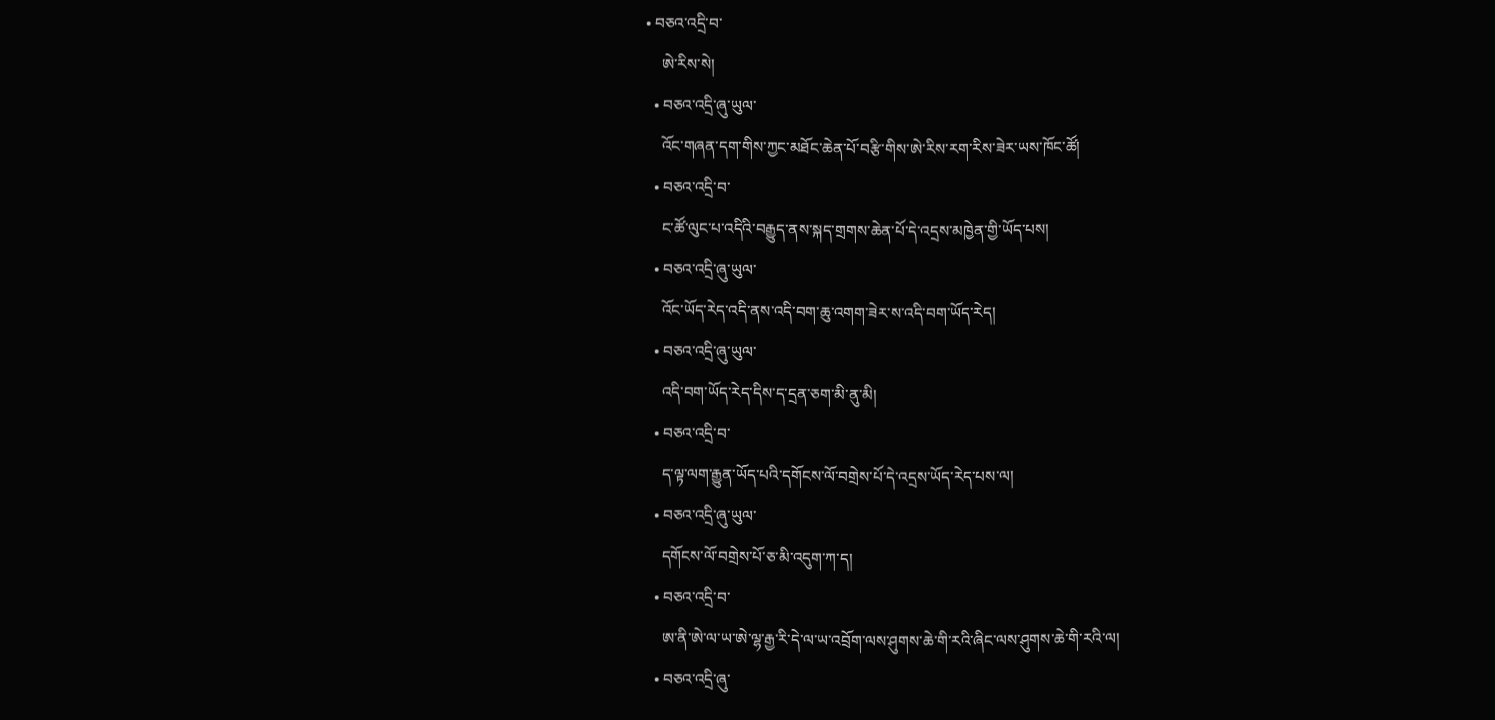• བཅའ་འདྲི་བ་
    ཨེ་རིས་སེ།
  • བཅའ་འདྲི་ཞུ་ཡུལ་
    འོང་གཞན་དག་གིས་ཀྱང་མཐོང་ཆེན་པོ་བརྩི་གིས་ཨེ་རིས་རག་རིས་ཟེར་ཡས་ཁོང་ཚོ།
  • བཅའ་འདྲི་བ་
    ང་ཚོ་ལུང་པ་འདིའི་བརྒྱུད་ནས་སྐད་གྲགས་ཆེན་པོ་དེ་འདྲས་མཁྱེན་གྱི་ཡོད་པས།
  • བཅའ་འདྲི་ཞུ་ཡུལ་
    འོང་ཡོད་རེད་འདི་ནས་འདི་བག་ཆུ་འགག་ཟེར་ས་འདི་བག་ཡོད་རེད།
  • བཅའ་འདྲི་ཞུ་ཡུལ་
    འདི་བག་ཡོད་རེད་དིས་ད་དྲན་ཅག་མི་ནུ་མི།
  • བཅའ་འདྲི་བ་
    ད་ལྟ་ལག་རྒྱུན་ཡོད་པའི་དགོངས་ལོ་བགྲེས་པོ་དེ་འདྲས་ཡོད་རེད་པས་ལ།
  • བཅའ་འདྲི་ཞུ་ཡུལ་
    དགོངས་ལོ་བགྲེས་པོ་ཅ་མི་འདུག་ཀ་ད།
  • བཅའ་འདྲི་བ་
    ཨ་ནི་ཨེ་ལ་ཡ་ཨེ་ལྷ་རྒྱ་རི་དེ་ལ་ཡ་འབྲོག་ལས་ཤུགས་ཆེ་གི་རའི་ཞིང་ལས་ཤུགས་ཆེ་གི་རའི་ལ།
  • བཅའ་འདྲི་ཞུ་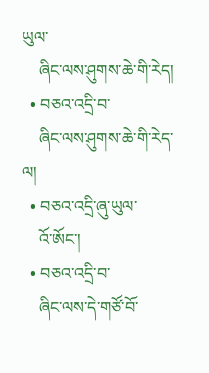ཡུལ་
    ཞིང་ལས་ཤུགས་ཆེ་གི་རེད།
  • བཅའ་འདྲི་བ་
    ཞིང་ལས་ཤུགས་ཆེ་གི་རེད་ལ།
  • བཅའ་འདྲི་ཞུ་ཡུལ་
    འོ་ཨོང་།
  • བཅའ་འདྲི་བ་
    ཞིང་ལས་དེ་གཙོ་བོ་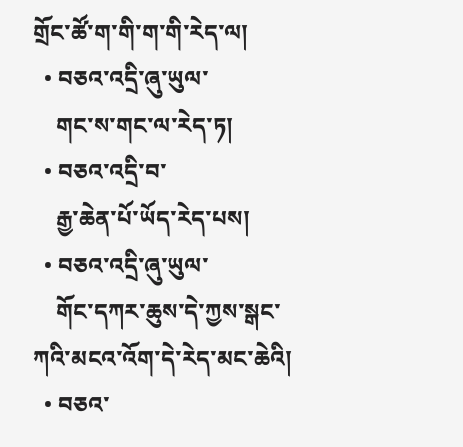གྲོང་ཚོ་ག་གི་ག་གི་རེད་ལ།
  • བཅའ་འདྲི་ཞུ་ཡུལ་
    གང་ས་གང་ལ་རེད་ཏ།
  • བཅའ་འདྲི་བ་
    རྒྱ་ཆེན་པོ་ཡོད་རེད་པས།
  • བཅའ་འདྲི་ཞུ་ཡུལ་
    གོང་དཀར་ཆུས་དེ་ཀྱས་སྒང་ཀའི་མངའ་འོག་དེ་རེད་མང་ཆེའི།
  • བཅའ་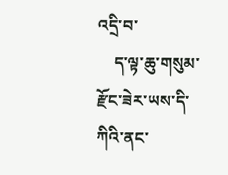འདྲི་བ་
    ད་ལྟ་ཆུ་གསུམ་རྫོང་ཟེར་ཡས་དི་ཀིའི་ནང་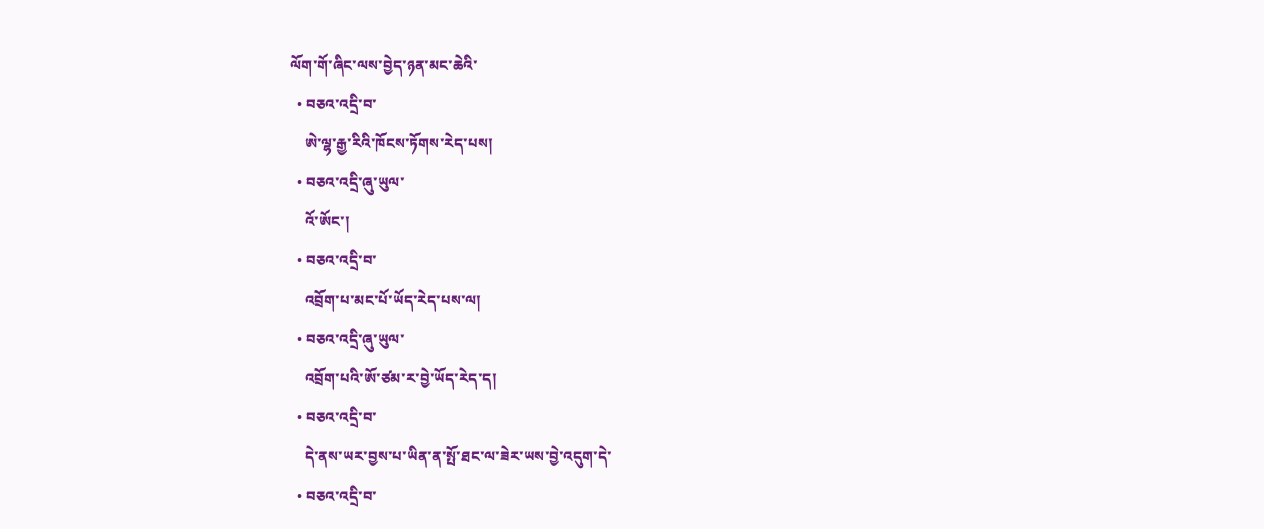ལོག་གོ་ཞིང་ལས་བྱེད་ཉན་མང་ཆེའི་
  • བཅའ་འདྲི་བ་
    ཨེ་ལྷ་རྒྱ་རིའི་ཁོངས་ཏོགས་རེད་པས།
  • བཅའ་འདྲི་ཞུ་ཡུལ་
    འོ་ཨོང་།
  • བཅའ་འདྲི་བ་
    འབྲོག་པ་མང་པོ་ཡོད་རེད་པས་ལ།
  • བཅའ་འདྲི་ཞུ་ཡུལ་
    འབྲོག་པའི་ཨོ་ཙམ་ར་བྱེ་ཡོད་རེད་ད།
  • བཅའ་འདྲི་བ་
    དེ་ནས་ཡར་བྱས་པ་ཡིན་ན་སྤོ་ཐང་ལ་ཟེར་ཡས་བྱེ་འདུག་དེ་
  • བཅའ་འདྲི་བ་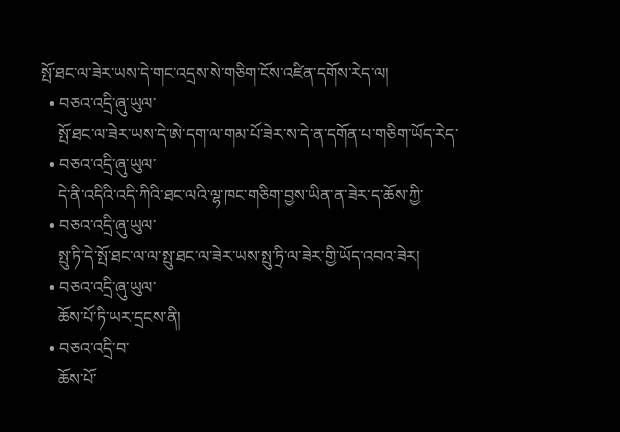སྤོ་ཐང་ལ་ཟེར་ཡས་དེ་གང་འདྲས་སེ་གཅིག་ངོས་འཛིན་དགོས་རེད་ལ།
  • བཅའ་འདྲི་ཞུ་ཡུལ་
    སྤོ་ཐང་ལ་ཟེར་ཡས་དེ་ཨེ་དག་ལ་གམ་པོ་ཟེར་ས་དེ་ན་དགོན་པ་གཅིག་ཡོད་རེད་
  • བཅའ་འདྲི་ཞུ་ཡུལ་
    དེ་ནི་འདིའི་འདི་ཀིའི་ཐང་ལའི་ལྷ་ཁང་གཅིག་བྱས་ཡིན་ན་ཟེར་ད་ཆོས་ཀྱི་
  • བཅའ་འདྲི་ཞུ་ཡུལ་
    སྤུ་ཏི་དེ་སྤོ་ཐང་ལ་ལ་སྤུ་ཐང་ལ་ཟེར་ཡས་སྤུ་ཏྲི་ལ་ཟེར་གྱི་ཡོད་འབའ་ཟེར།
  • བཅའ་འདྲི་ཞུ་ཡུལ་
    ཆོས་པོ་ཏི་ཡར་དྲངས་ནི།
  • བཅའ་འདྲི་བ་
    ཆོས་པོ་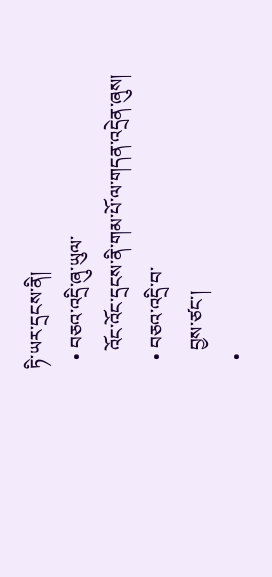ཏི་ཡར་དྲངས་ནི།
  • བཅའ་འདྲི་ཞུ་ཡུལ་
    འོང་འོང་དྲངས་ནི་གམ་པོ་ལ་གདན་འདྲེན་ཞུས།
  • བཅའ་འདྲི་བ་
    བྱས་ཙང་།
  •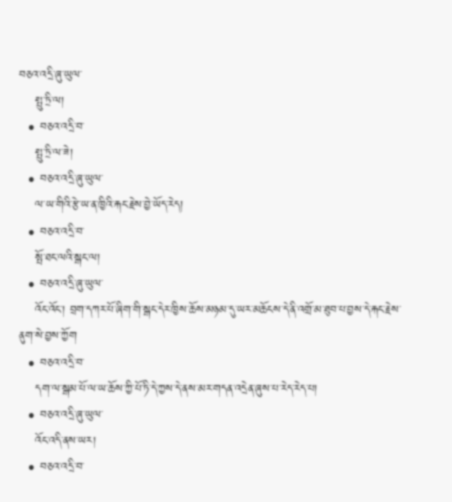བཅའ་འདྲི་ཞུ་ཡུལ་
    སྤུ་ཏྲི་ལ།
  • བཅའ་འདྲི་བ་
    སྤུ་ཏྲི་ལ་ཟེ།
  • བཅའ་འདྲི་ཞུ་ཡུལ་
    ལ་ཡ་གིའི་རྩེ་ཡ་ན་ཁྱིའི་རྐང་རྗེས་བྱེ་ཡོད་རེད།
  • བཅའ་འདྲི་བ་
    སྤོ་ཐང་ལའི་སྒང་ལ།
  • བཅའ་འདྲི་ཞུ་ཡུལ་
    འོང་འོང་། བྲག་དཀར་པོ་ཞིག་གི་སྒང་དེར་ཁྱིས་ཆོས་མཉམ་དུ་ཡར་མཆོངས་དེ་ནི་འགྲོ་མ་ཐུབ་པ་བྱས་དེ་རྐང་རྗེས་ནུག་སེ་བྱས་ཀྱོག
  • བཅའ་འདྲི་བ་
    དག་ལ་སྒམ་པོ་ལ་ཡ་ཆོས་ཀྱི་པོ་ཏི་དེ་ཀྱས་དེ་ནས་མར་གདན་འདྲེན་ཞུས་པ་རེད་རེད་པ།
  • བཅའ་འདྲི་ཞུ་ཡུལ་
    འོང་འདི་ནས་ཡར།
  • བཅའ་འདྲི་བ་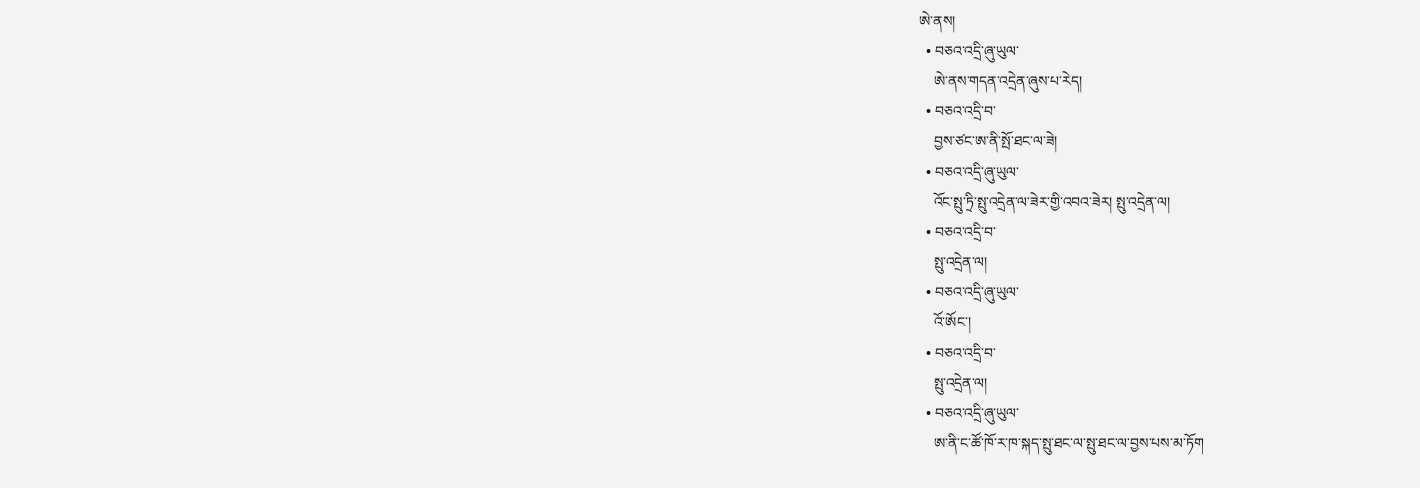ཨེ་ནས།
  • བཅའ་འདྲི་ཞུ་ཡུལ་
    ཨེ་ནས་གདན་འདྲེན་ཞུས་པ་རེད།
  • བཅའ་འདྲི་བ་
    བྱས་ཙང་ཨ་ནི་སྤོ་ཐང་ལ་ཟེ།
  • བཅའ་འདྲི་ཞུ་ཡུལ་
    འོང་སྤུ་ཏྲི་སྤུ་འདྲེན་ལ་ཟེར་གྱི་འབའ་ཟེར། སྤུ་འདྲེན་ལ།
  • བཅའ་འདྲི་བ་
    སྤུ་འདྲེན་ལ།
  • བཅའ་འདྲི་ཞུ་ཡུལ་
    འོ་ཨོང་།
  • བཅའ་འདྲི་བ་
    སྤུ་འདྲེན་ལ།
  • བཅའ་འདྲི་ཞུ་ཡུལ་
    ཨ་ནི་ང་ཚོ་ཁོ་ར་ཁ་སྐད་སྤུ་ཐང་ལ་སྤུ་ཐང་ལ་བྱས་པས་མ་ཏོག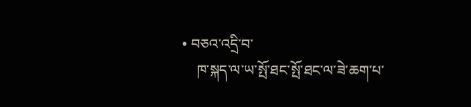• བཅའ་འདྲི་བ་
    ཁ་སྐད་ལ་ཡ་སྤོ་ཐང་སྤོ་ཐང་ལ་ཟེ་ཆག་པ་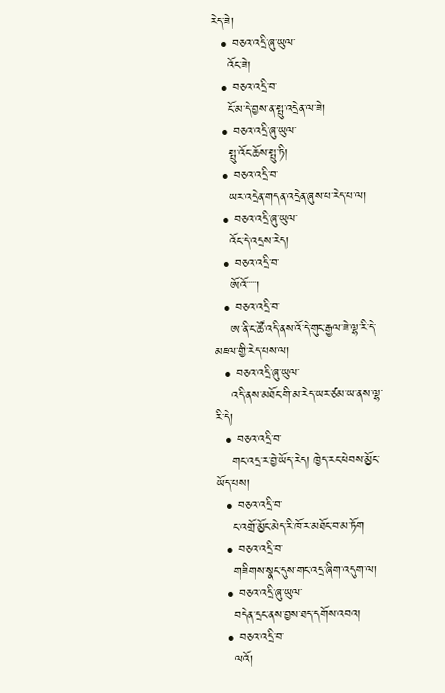རེད་ཟེ།
  • བཅའ་འདྲི་ཞུ་ཡུལ་
    འོང་ཟེ།
  • བཅའ་འདྲི་བ་
    ངོ་མ་དེ་བྱས་ན་སྤུ་འདྲེན་ལ་ཟེ།
  • བཅའ་འདྲི་ཞུ་ཡུལ་
    སྤུ་འོང་ཆོས་སྤུ་ཏི།
  • བཅའ་འདྲི་བ་
    ཡར་འདྲེན་གདན་འདྲེན་ཞུས་པ་རེད་པ་ལ།
  • བཅའ་འདྲི་ཞུ་ཡུལ་
    འོང་དེ་འདྲས་རེད།
  • བཅའ་འདྲི་བ་
    ཨོའོ་་་་་།
  • བཅའ་འདྲི་བ་
    ཨ་ནི་ང་ཚོ་འདི་ནས་འོ་དེ་གུང་རྒྱལ་ཟེ་ལྷ་རི་དེ་མཇལ་གྱི་རེད་པས་ལ།
  • བཅའ་འདྲི་ཞུ་ཡུལ་
    འདི་ནས་མཐོང་གི་མ་རེད་ཡར་ཙམ་ཡ་ནས་ལྷ་རི་དེ།
  • བཅའ་འདྲི་བ་
    གང་འདྲ་ར་བྱེ་ཡོད་རེད། ཁྱེད་རང་ཕེབས་མྱོང་ཡོད་པས།
  • བཅའ་འདྲི་བ་
    ང་འགྲོ་མྱོང་མེད་རི་ཁོ་ར་མཐོང་བ་མ་ཏོག
  • བཅའ་འདྲི་བ་
    གཟིགས་སྣང་དུས་གང་འདྲ་ཞིག་འདུག་ལ།
  • བཅའ་འདྲི་ཞུ་ཡུལ་
    བདེན་དྲང་ནས་བྱས་ཐད་དགོས་འབའ།
  • བཅའ་འདྲི་བ་
    ལའོ།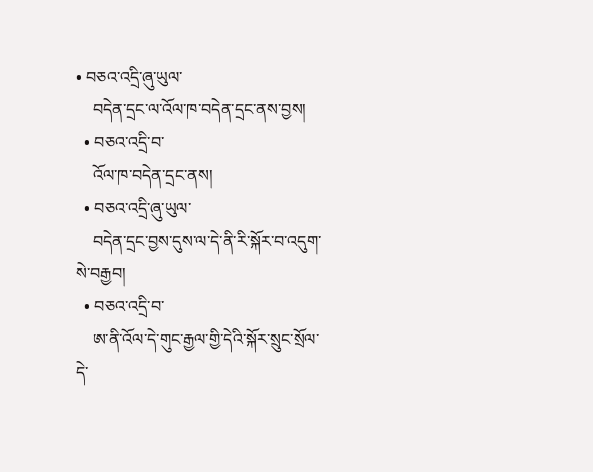• བཅའ་འདྲི་ཞུ་ཡུལ་
    བདེན་དྲང་ལ་འོལ་ཁ་བདེན་དྲང་ནས་བྱས།
  • བཅའ་འདྲི་བ་
    འོལ་ཁ་བདེན་དྲང་ནས།
  • བཅའ་འདྲི་ཞུ་ཡུལ་
    བདེན་དྲང་བྱས་དུས་ལ་དེ་ནི་རི་སྐོར་བ་འདུག་སེ་བརྒྱབ།
  • བཅའ་འདྲི་བ་
    ཨ་ནི་འོལ་དེ་གུང་རྒྱལ་གྱི་དེའི་སྐོར་སྲུང་སྲོལ་དེ་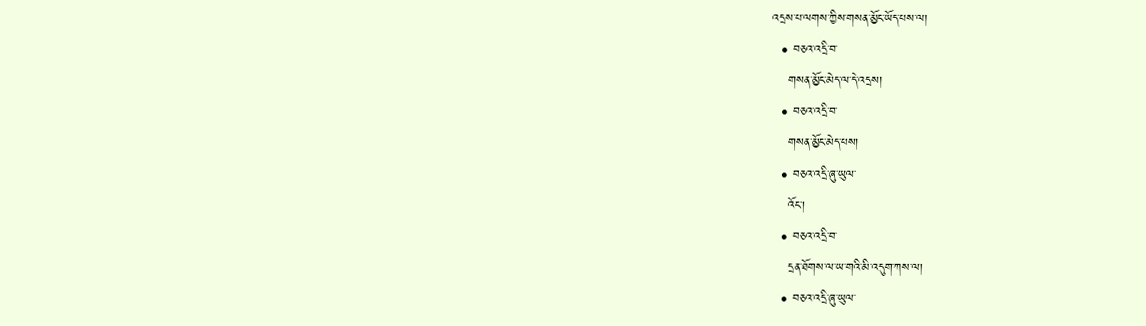འདྲས་པ་ལགས་ཀྱིས་གསན་མྱོང་ཡོད་པས་ལ།
  • བཅའ་འདྲི་བ་
    གསན་མྱོང་མེད་ལ་དེ་འདྲས།
  • བཅའ་འདྲི་བ་
    གསན་མྱོང་མེད་པས།
  • བཅའ་འདྲི་ཞུ་ཡུལ་
    འོང་།
  • བཅའ་འདྲི་བ་
    དྲན་ཐོགས་ལ་ཡ་གའི་མི་འདུག་ཀས་ལ།
  • བཅའ་འདྲི་ཞུ་ཡུལ་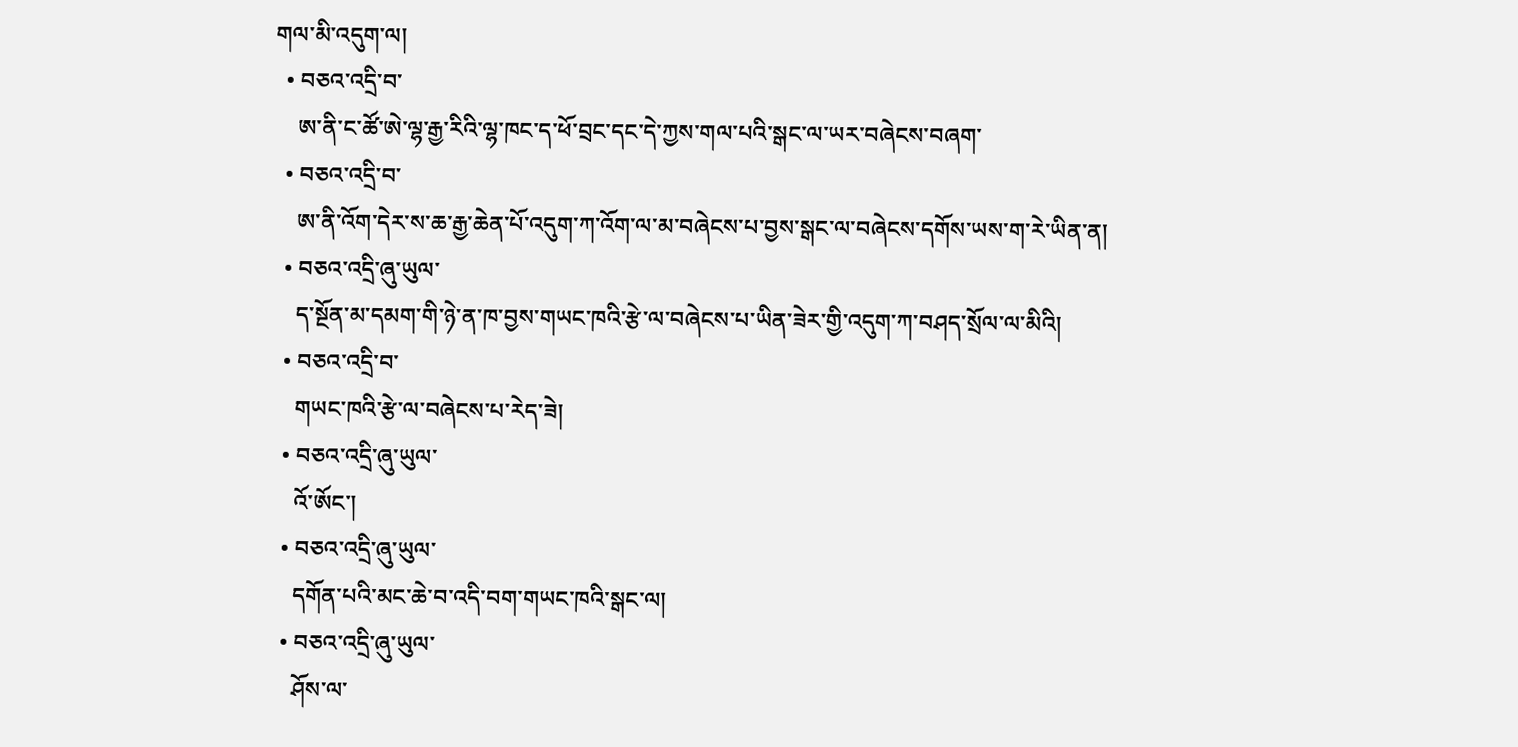གལ་མི་འདུག་ལ།
  • བཅའ་འདྲི་བ་
    ཨ་ནི་ང་ཚོ་ཨེ་ལྷ་རྒྱ་རིའི་ལྷ་ཁང་ད་ཕོ་བྲང་དང་དེ་ཀྱས་གལ་པའི་སྒང་ལ་ཡར་བཞེངས་བཞག་
  • བཅའ་འདྲི་བ་
    ཨ་ནི་འོག་དེར་ས་ཆ་རྒྱ་ཆེན་པོ་འདུག་ཀ་འོག་ལ་མ་བཞེངས་པ་བྱས་སྒང་ལ་བཞེངས་དགོས་ཡས་ག་རེ་ཡིན་ན།
  • བཅའ་འདྲི་ཞུ་ཡུལ་
    ད་སྔོན་མ་དམག་གི་ཉེ་ན་ཁ་བྱས་གཡང་ཁའི་རྩེ་ལ་བཞེངས་པ་ཡིན་ཟེར་གྱི་འདུག་ཀ་བཤད་སྲོལ་ལ་མིའི།
  • བཅའ་འདྲི་བ་
    གཡང་ཁའི་རྩེ་ལ་བཞེངས་པ་རེད་ཟེ།
  • བཅའ་འདྲི་ཞུ་ཡུལ་
    འོ་ཨོང་།
  • བཅའ་འདྲི་ཞུ་ཡུལ་
    དགོན་པའི་མང་ཆེ་བ་འདི་བག་གཡང་ཁའི་སྒང་ལ།
  • བཅའ་འདྲི་ཞུ་ཡུལ་
    ཤོས་ལ་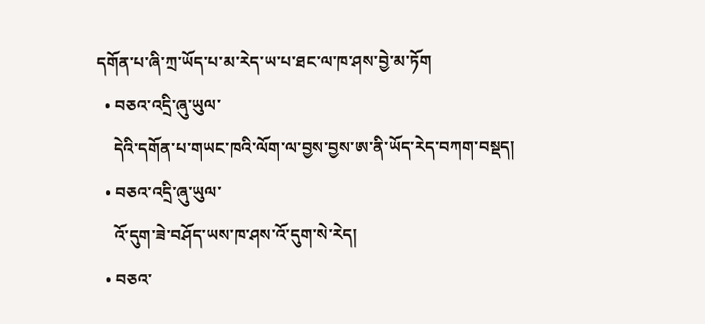དགོན་པ་ཞི་ཀྲ་ཡོད་པ་མ་རེད་ཡ་པ་ཐང་ལ་ཁ་ཤས་བྱེ་མ་ཏོག
  • བཅའ་འདྲི་ཞུ་ཡུལ་
    དེའི་དགོན་པ་གཡང་ཁའི་ལོག་ལ་བྱས་བྱས་ཨ་ནི་ཡོད་རེད་བཀག་བསྡད།
  • བཅའ་འདྲི་ཞུ་ཡུལ་
    འོ་དུག་ཟེ་བཤོད་ཡས་ཁ་ཤས་འོ་དུག་སེ་རེད།
  • བཅའ་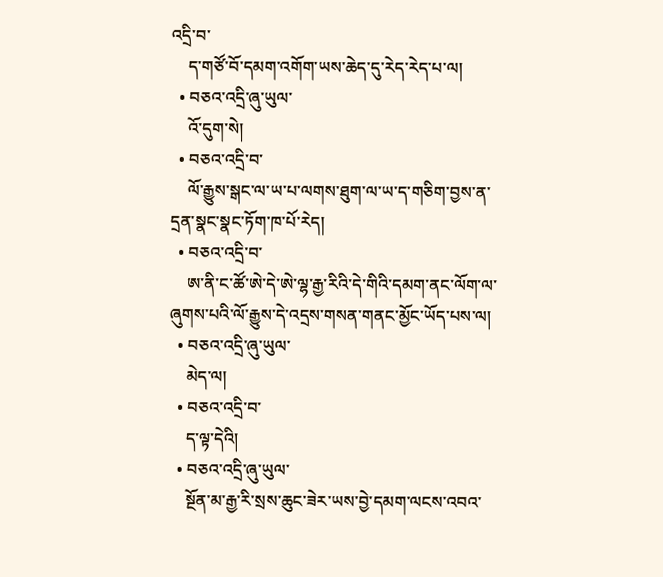འདྲི་བ་
    ད་གཙོ་བོ་དམག་འགོག་ཡས་ཆེད་དུ་རེད་རེད་པ་ལ།
  • བཅའ་འདྲི་ཞུ་ཡུལ་
    འོ་དུག་སེ།
  • བཅའ་འདྲི་བ་
    ལོ་རྒྱུས་སྒང་ལ་ཡ་པ་ལགས་ཐུག་ལ་ཡ་ད་གཅིག་བྱས་ན་དྲན་སྣང་སྣང་ཏོག་ཁ་པོ་རེད།
  • བཅའ་འདྲི་བ་
    ཨ་ནི་ང་ཚོ་ཨེ་དེ་ཨེ་ལྷ་རྒྱ་རིའི་དེ་གིའི་དམག་ནང་ལོག་ལ་ཞུགས་པའི་ལོ་རྒྱུས་དེ་འདྲས་གསན་གནང་མྱོང་ཡོད་པས་ལ།
  • བཅའ་འདྲི་ཞུ་ཡུལ་
    མེད་ལ།
  • བཅའ་འདྲི་བ་
    ད་ལྟ་དེའི།
  • བཅའ་འདྲི་ཞུ་ཡུལ་
    སྔོན་མ་རྒྱ་རི་སྲས་ཆུང་ཟེར་ཡས་བྱེ་དམག་ལངས་འབའ་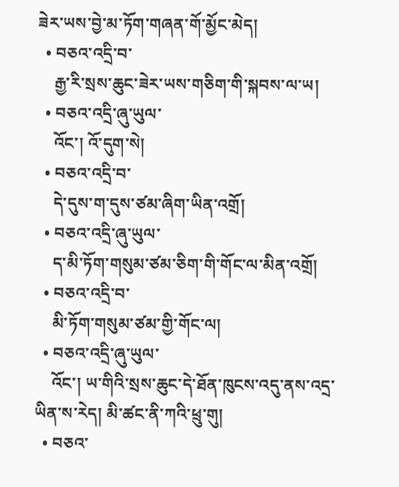ཟེར་ཡས་བྱེ་མ་ཏོག་གཞན་གོ་མྱོང་མེད།
  • བཅའ་འདྲི་བ་
    རྒྱ་རི་སྲས་ཆུང་ཟེར་ཡས་གཅིག་གི་སྐབས་ལ་ཡ།
  • བཅའ་འདྲི་ཞུ་ཡུལ་
    འོང་། འོ་དུག་སེ།
  • བཅའ་འདྲི་བ་
    དེ་དུས་ག་དུས་ཙམ་ཞིག་ཡིན་འགྲོ།
  • བཅའ་འདྲི་ཞུ་ཡུལ་
    ད་མི་ཏོག་གསུམ་ཙམ་ཅིག་གི་གོང་ལ་མིན་འགྲོ།
  • བཅའ་འདྲི་བ་
    མི་ཏོག་གསུམ་ཙམ་གྱི་གོང་ལ།
  • བཅའ་འདྲི་ཞུ་ཡུལ་
    འོང་། ཡ་གིའི་སྲས་ཆུང་དེ་ཐོན་ཁུངས་འདུ་ནས་འདྲ་ཡིན་ས་རེད། མི་ཚང་ནི་ཀའི་ཕྲུ་གུ།
  • བཅའ་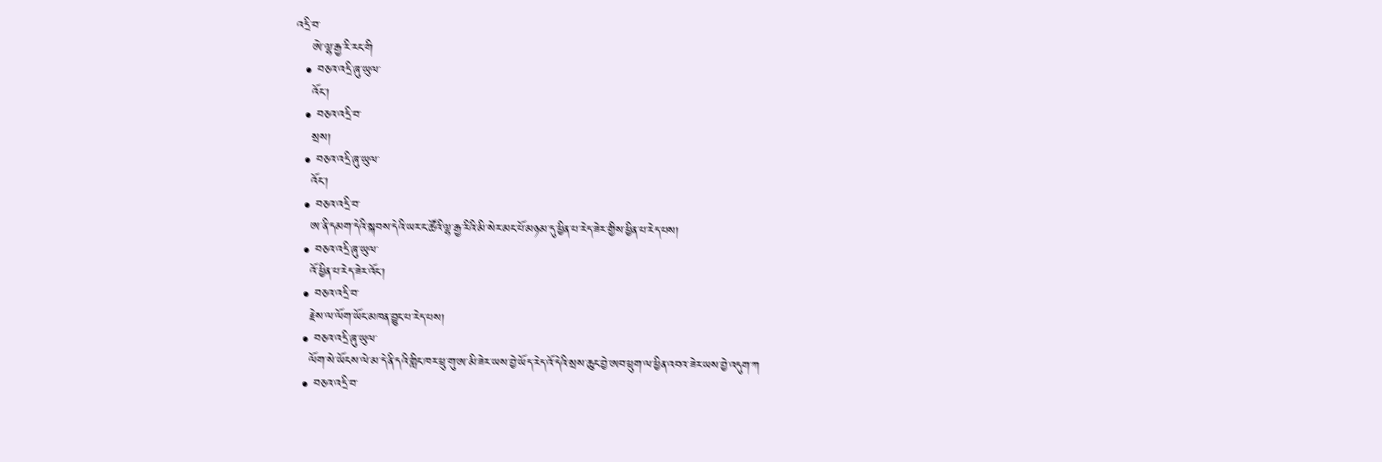འདྲི་བ་
    ཨེ་ལྷ་རྒྱ་རི་རང་གི
  • བཅའ་འདྲི་ཞུ་ཡུལ་
    འོང་།
  • བཅའ་འདྲི་བ་
    སྲས།
  • བཅའ་འདྲི་ཞུ་ཡུལ་
    འོང་།
  • བཅའ་འདྲི་བ་
    ཨ་ནི་དམག་དེའི་སྐབས་དེའི་ཡར་ང་ཚོའི་ལྷ་རྒྱ་རིའི་མི་སེར་མང་པོ་མཉམ་དུ་ཕྱིན་པ་རེད་ཟེར་གྱིས་ཕྱིན་པ་རེད་པས།
  • བཅའ་འདྲི་ཞུ་ཡུལ་
    འོ་ཕྱིན་པ་རེད་ཟེར་འོང་།
  • བཅའ་འདྲི་བ་
    རྗེས་ལ་ལོག་ཡོང་མཁན་བྱུང་པ་རེད་པས།
  • བཅའ་འདྲི་ཞུ་ཡུལ་
    ལོག་སེ་ཡོངས་ལེ་མ་དེ་ནི་དའི་གླིང་ཁར་ཕྲུ་གུ་ཨ་མི་ཟེར་ཡས་བྱེ་ཡོད་རེད་འོ་དེའི་སྲས་ཆུང་བྱེ་ཨབ་ཕྲུག་ལ་ཕྱིན་འབའ་ཟེར་ཡས་བྱེ་འདུག་ཀ
  • བཅའ་འདྲི་བ་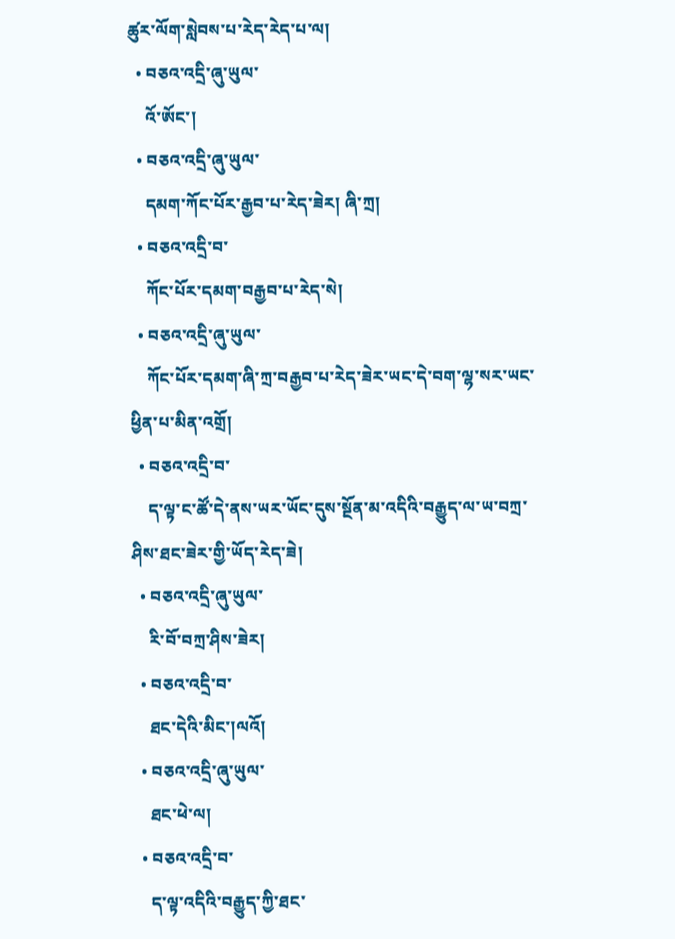ཚུར་ལོག་སླེབས་པ་རེད་རེད་པ་ལ།
  • བཅའ་འདྲི་ཞུ་ཡུལ་
    འོ་ཨོང་།
  • བཅའ་འདྲི་ཞུ་ཡུལ་
    དམག་ཀོང་པོར་རྒྱབ་པ་རེད་ཟེར། ཞི་ཀྲ།
  • བཅའ་འདྲི་བ་
    ཀོང་པོར་དམག་བརྒྱབ་པ་རེད་སེ།
  • བཅའ་འདྲི་ཞུ་ཡུལ་
    ཀོང་པོར་དམག་ཞི་ཀྲ་བརྒྱབ་པ་རེད་ཟེར་ཡང་དེ་བག་ལྷ་སར་ཡང་ཕྱིན་པ་མིན་འགྲོ།
  • བཅའ་འདྲི་བ་
    ད་ལྟ་ང་ཚོ་དེ་ནས་ཡར་ཡོང་དུས་སྔོན་མ་འདིའི་བརྒྱུད་ལ་ཡ་བཀྲ་ཤིས་ཐང་ཟེར་གྱི་ཡོད་རེད་ཟེ།
  • བཅའ་འདྲི་ཞུ་ཡུལ་
    རི་བོ་བཀྲ་ཤིས་ཟེར།
  • བཅའ་འདྲི་བ་
    ཐང་དེའི་མིང་།ལའོ།
  • བཅའ་འདྲི་ཞུ་ཡུལ་
    ཐང་ཕེ་ལ།
  • བཅའ་འདྲི་བ་
    ད་ལྟ་འདིའི་བརྒྱུད་ཀྱི་ཐང་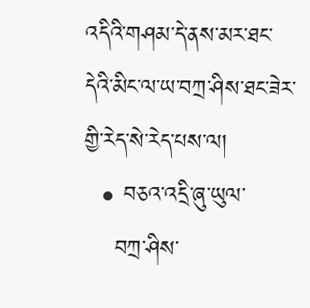འདིའི་གཤམ་དེ་ནས་མར་ཐང་དེའི་མིང་ལ་ཡ་བཀྲ་ཤིས་ཐང་ཟེར་གྱི་རེད་སེ་རེད་པས་ལ།
  • བཅའ་འདྲི་ཞུ་ཡུལ་
    བཀྲ་ཤིས་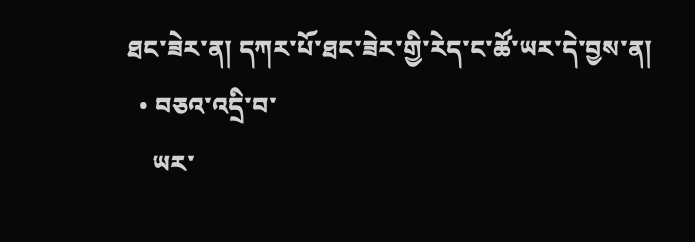ཐང་ཟེར་ན། དཀར་པོ་ཐང་ཟེར་གྱི་རེད་ང་ཚོ་ཡར་དེ་བྱས་ན།
  • བཅའ་འདྲི་བ་
    ཡར་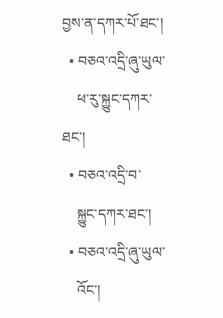བྱས་ན་དཀར་པོ་ཐང་།
  • བཅའ་འདྲི་ཞུ་ཡུལ་
    ཕ་རུ་སྐྱུང་དཀར་ཐང་།
  • བཅའ་འདྲི་བ་
    སྐྱུང་དཀར་ཐང་།
  • བཅའ་འདྲི་ཞུ་ཡུལ་
    འོང་།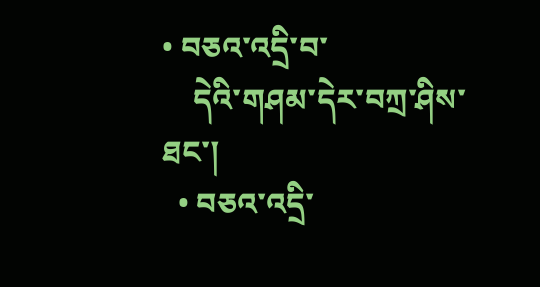• བཅའ་འདྲི་བ་
    དེའི་གཤམ་དེར་བཀྲ་ཤིས་ཐང་།
  • བཅའ་འདྲི་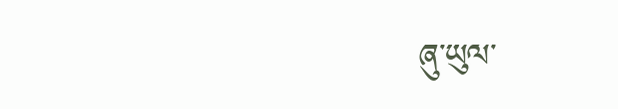ཞུ་ཡུལ་